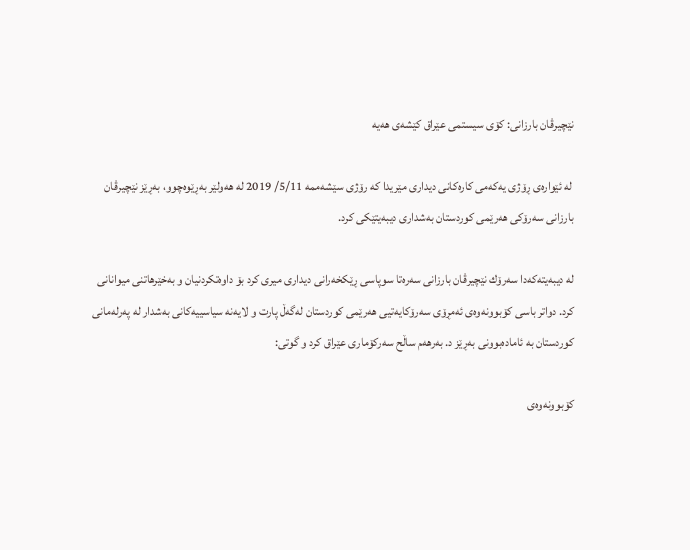نێچيرڤان بارزانى: كۆی سیستمی عێراق كێشه‌ی هه‌یه‌

 له‌ ئێواره‌ی ڕۆژی یه‌كه‌می كاره‌كانی دیداری مێریدا كه‌ رۆژی سێشه‌ممه‌ 5/11/ 2019 له‌ هه‌ولێر به‌ڕێوه‌چوو، به‌ڕێز نێچیرڤان بارزانی سه‌رۆكی هه‌رێمی كوردستان به‌شداری دیبه‌یتێكی كرد.

له‌ دیبه‌یته‌كه‌دا سه‌رۆك نێچیرڤان بارزانی سه‌ره‌تا سوپاسی ڕێكخه‌رانی دیداری میری كرد بۆ داوه‌تكردنیان و به‌خێرهاتنی میوانانی كرد. دواتر باسی كۆبوونه‌وه‌ی ئه‌مڕۆی سه‌رۆكایه‌تیی هه‌رێمی كوردستان له‌گه‌ڵ پارت و لایه‌نه‌ سیاسییه‌كانی به‌شدار له‌ په‌رله‌مانی كوردستان به‌ ئاماده‌بوونی به‌ڕێز د. به‌رهه‌م ساڵح سه‌ركۆماری عێراق كرد و گوتی:

كۆبوونه‌وه‌ی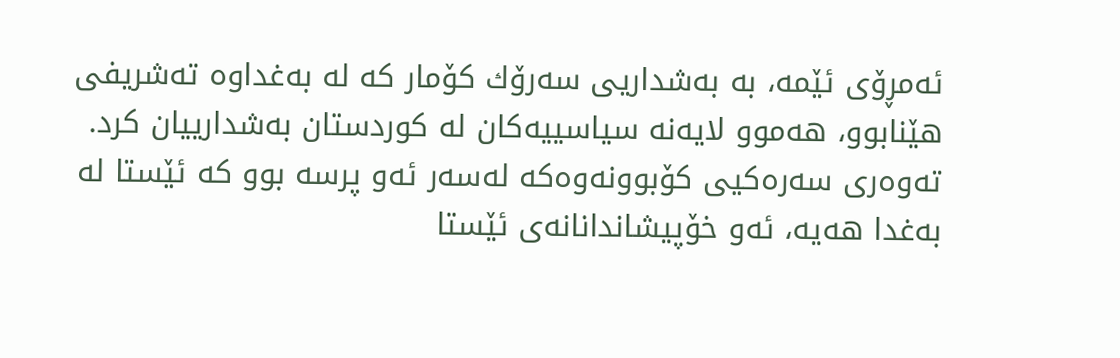ئه‌مڕۆی ئێمه‌‌، به‌ به‌شداريی سه‌رۆك كۆمار كه‌ له‌ به‌غداوه‌ ته‌شریفی هێنابوو، هه‌موو لایه‌نه‌ سیاسییه‌كان له‌ كوردستان به‌شدارییان كرد. ته‌وه‌ری سه‌ره‌كیی كۆبوونه‌وه‌كه‌ له‌سه‌ر ئه‌و پرسه‌ بوو كه‌ ئێستا له‌ به‌غدا هه‌یه، ئه‌و خۆپیشاندانانه‌ی ئێستا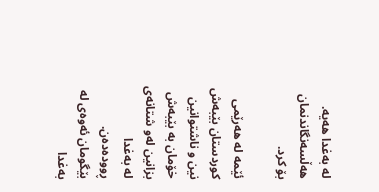له‌ به‌غدا هه‌یه‌‌. هه‌ڵسه‌نگاندنمان بۆ كرد.

ئێمه‌ له‌ هه‌رێمی كوردستان بێبه‌ش نین و ناشتوانین خۆمان به‌ بێبه‌ش بزانین له‌و شتانه‌ی له‌ به‌غدا ڕووده‌ده‌ن. بێگومان ئه‌وه‌ی له‌ به‌غدا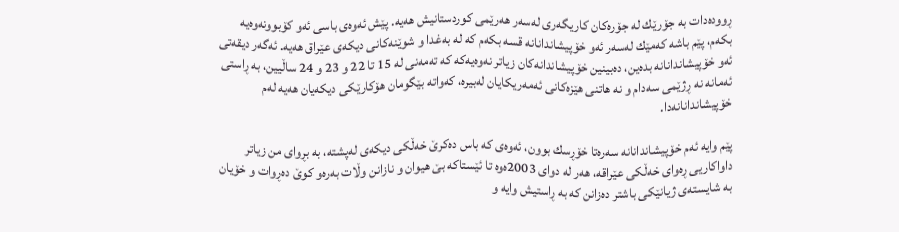ڕووده‌دات به‌ جۆرێك له‌ جۆره‌كان كاریگه‌ری له‌سه‌ر هه‌رێمی كوردستانیش هه‌یه‌. پێش ئه‌وه‌ی باسی ئه‌و كۆبوونه‌وه‌یه‌ بكه‌م، پێم باشه‌ كه‌مێك له‌سه‌ر ئه‌و خۆپیشاندانانه قسه‌ بكه‌م كه‌ له‌ به‌غدا و شوێنه‌كانی دیكه‌ی عێراق هه‌یه‌. ئه‌گه‌ر دیقه‌تی ئه‌و خۆپیشاندانانه‌ بده‌ین، ده‌بینین خۆپیشاندانه‌كان زیاتر نه‌وه‌یه‌كه‌ كه‌ ته‌مه‌نی له‌ 15 تا 22 و 23 و 24 ساڵیین، به‌ ڕاستی ئه‌مانه‌ نه‌ ڕژێمی سه‌دام و نه‌ هاتنی هێزه‌كانی ئه‌مه‌ریكایان له‌بیره‌، كه‌واته‌ بێگومان هۆكارێكی دیكه‌یان هه‌یه‌ له‌م خۆپیشاندانانه‌دا.

پێم وایه‌ ئه‌م خۆپیشاندانانه‌ سه‌ره‌تا خۆڕسك بوون، ئه‌وه‌ی كه‌ باس ده‌كرێ خه‌ڵكی دیكه‌ی له‌پشته‌، به‌ بڕوای من زیاتر داواكاریی ڕه‌وای خه‌ڵكی عێراقه‌، هه‌ر له‌ دوای 2003ه‌وه‌ تا ئێستاكه‌ بێ هیوان و نازانن وڵات به‌ره‌و كوێ ده‌ڕوات و خۆیان به‌ شایسته‌ی ژیانێكی باشتر ده‌زانن كه‌ به ‌ڕاستیش وایه‌ و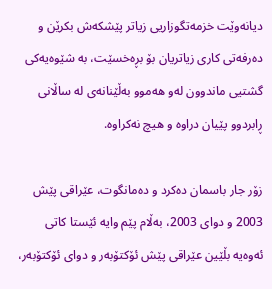دیانه‌وێت خزمه‌تگوزاریی زیاتر پێشكه‌ش بكرێن و ده‌رفه‌تی كاری زیاتریان بۆ بڕه‌خسێت، به‌ شێوه‌یه‌كی گشتیی ماندوون له‌و هه‌موو به‌ڵێنانه‌ی له‌ ساڵانی ڕابردوو پێیان دراوه‌ و هیچ نه‌كراوه‌.

زۆر جار باسمان ده‌كرد و ده‌مانگوت، عێراقی پێش 2003 و دوای 2003، به‌ڵام پێم وایه‌ ئێستا كاتی ئه‌وه‌یه‌ بڵێین عێراقی پێش ئۆكتۆبه‌ر و دوای ئۆكتۆبه‌ر،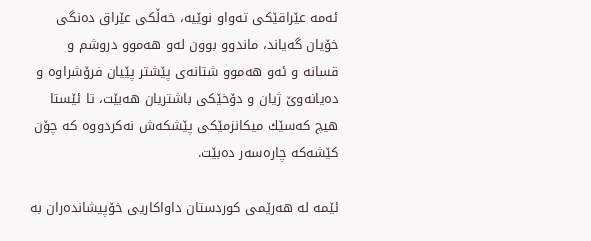ئه‌مه‌ عێراقێكی ته‌واو نوێیه‌، خه‌ڵكی عێراق ده‌نگی خۆیان گه‌یاند، ماندوو بوون له‌و هه‌موو دروشم و قسانه‌ و ئه‌و هه‌موو شتانه‌ی پێشتر پێیان فرۆشراوه‌ و ده‌یانه‌وێ ژیان و دۆخێكی باشتریان هه‌بێت، تا ئێستا هیچ كه‌سێك میكانزمێكی پێشكه‌ش نه‌كردووه‌ كه‌ چۆن كێشه‌كه‌ چاره‌سه‌ر ده‌بێت.

ئێمه‌ له‌ هه‌رێمی كوردستان داواكاریی خۆپیشانده‌ران به‌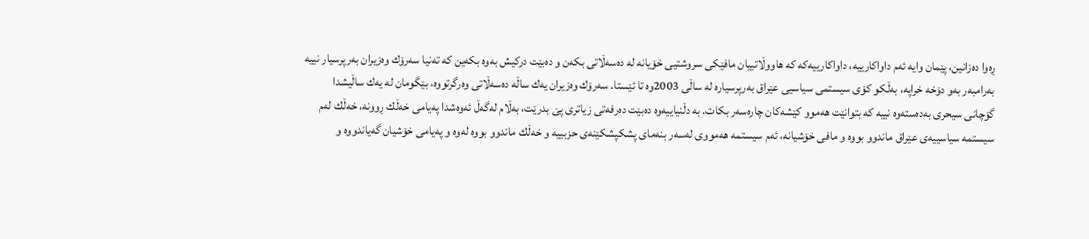ڕه‌وا ده‌زانین، پێمان وایه‌ ئه‌م داواكارییه‌، داواكارییه‌كه‌ كه‌ هاووڵاتییان مافێكی سروشتیی خۆیانه‌ له‌ ده‌سه‌ڵاتی بكه‌ن و ده‌بێت دركیش به‌وه‌ بكه‌ین كه‌ ته‌نیا سه‌رۆك وه‌زیران به‌رپرسیار نییه به‌رامبه‌ر به‌و دۆخه‌ خراپه‌‌، به‌ڵكو كۆی سیستمی سیاسیی عێراق به‌رپرسیاره له‌ ساڵی 2003وه‌ تا ئێستا‌. سه‌رۆك وه‌زیران یه‌ك ساڵه‌ ده‌سه‌ڵاتی وه‌رگرتووه‌، بێگومان له‌ یه‌ك ساڵیشدا گۆچانی سیحری به‌ده‌سته‌وه‌ نییه‌ كه‌ بتوانێت هه‌موو كێشه‌كان چاره‌سه‌ر بكات. به‌ دڵنیاییه‌وه‌ ده‌بێت ده‌رفه‌تی زیاتری پێ بدرێت، به‌ڵام له‌گه‌ڵ ئه‌وه‌شدا په‌یامی خه‌ڵك ڕوونه‌، خه‌ڵك له‌م سیستمه‌ سیاسییه‌ی عێراق ماندوو بووه‌ و مافی خۆشیانه‌، ئه‌م سیستمه‌ هه‌مووی له‌سه‌ر بنه‌مای پشكپشكێنه‌ی حزبییه‌ و خه‌ڵك ماندوو بووه له‌وه‌ و په‌یامی خۆشیان گه‌یاندووه و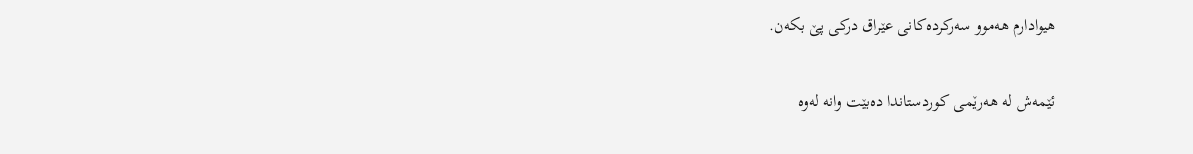هيوادارم هه‌موو سه‌ركرده‌كانی عێراق دركی پێ بكه‌ن.

ئێمه‌ش له‌ هه‌رێمی كوردستاندا ده‌بێت وانه‌ له‌وه‌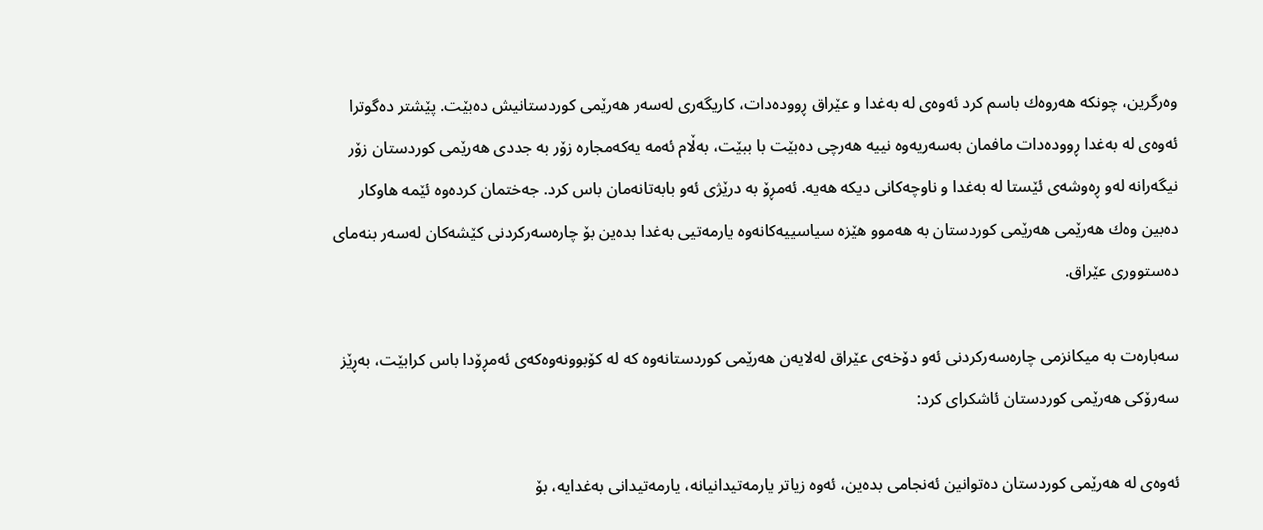وه‌رگرین، چونكه‌ هه‌روه‌ك باسم كرد ئه‌وه‌ی له‌ به‌غدا و عێراق ڕووده‌دات، كاریگه‌ری له‌سه‌ر هه‌رێمی كوردستانیش ده‌بێت. پێشتر ده‌گوترا ئه‌وه‌ی له‌ به‌غدا ڕووده‌دات مافمان به‌سه‌ریه‌وه‌ نییه‌ هه‌رچی ده‌بێت با ببێت، به‌ڵام ئه‌مه‌ یه‌كه‌مجاره‌ زۆر به‌ جددی هه‌رێمی كوردستان زۆر نیگه‌رانه‌ له‌و ڕه‌وشه‌ی ئێستا له‌ به‌غدا و ناوچه‌كانی دیكه‌ هه‌یه‌. ئه‌مڕۆ به‌ درێژی ئه‌و بابه‌تانه‌مان باس كرد. جه‌ختمان كرده‌وه‌ ئێمه‌ هاوكار ده‌بین وه‌ك هه‌رێمی هه‌رێمی كوردستان به‌ هه‌موو هێزه‌ سیاسییه‌كانه‌وه‌ یارمه‌تیی به‌غدا بده‌ین بۆ چاره‌سه‌ركردنی كێشه‌كان له‌سه‌ر بنه‌مای ده‌ستووری عێراق.

سه‌باره‌ت به‌ میكانزمی چاره‌سه‌ركردنی ئه‌و دۆخه‌ی عێراق له‌لایه‌ن هه‌رێمی كوردستانه‌وه‌ كه‌ له‌ كۆبوونه‌وه‌كه‌ی ئه‌مڕۆدا باس كرابێت، به‌ڕێز سه‌رۆكی هه‌رێمی كوردستان ئاشكرای كرد:

ئه‌وه‌ی له‌ هه‌رێمی كوردستان ده‌توانین ئه‌نجامی بده‌ین، ئه‌وه‌ زیاتر یارمه‌تیدانیانه‌، یارمه‌تیدانی به‌غدایه‌، بۆ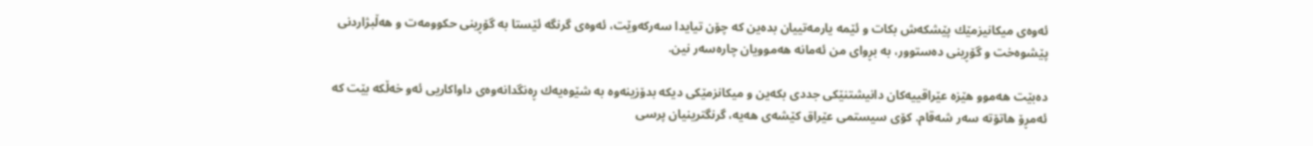ئه‌وه‌ی ميكانيزمێك پێشكه‌ش بكات و ئێمه‌ یارمه‌تییان بده‌ین كه‌ چۆن تیایدا سه‌ركه‌وێت، ئه‌وه‌ی گرنگه‌ ئێستا به‌ گۆڕینی حكوومه‌ت و هه‌ڵبژاردنی پێشوه‌خت و گۆڕینی ده‌ستوور، به‌ بڕوای من ئه‌مانه‌ هه‌موویان چاره‌سه‌ر نین.

ده‌بێت هه‌موو هێزه‌ عێراقییه‌كان دانیشتنێكی جددی بكه‌ین و میكانزمێكی دیكه‌ بدۆزینه‌وه‌ به ‌شێوه‌یه‌ك‌ ڕه‌نگدانه‌وه‌ی داواكاریی ئه‌و خه‌ڵكه‌ بێت كه‌ ئه‌مڕۆ هاتۆته‌ سه‌ر شه‌قام. كۆی سیستمی عێراق كێشه‌ی هه‌یه‌، گرنگترینیان پرسی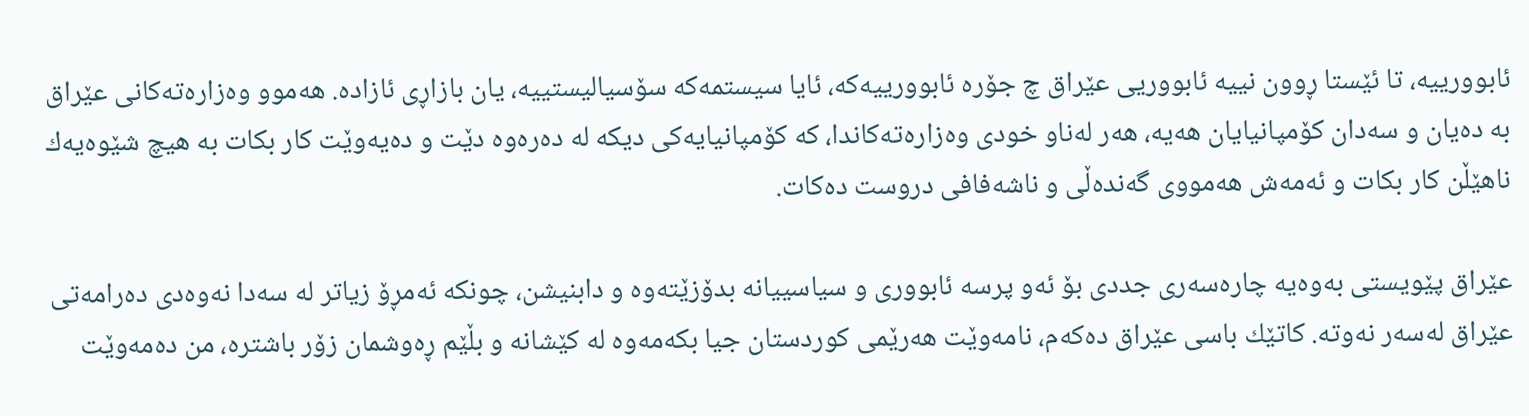ئابوورییه‌، تا ئێستا ڕوون نییه‌ ئابووریی عێراق چ جۆره‌ ئابوورییه‌كه‌، ئایا سیستمه‌كه‌ سۆسیالیستییه‌، یان بازاڕی ئازاده‌‌. هه‌موو وه‌زاره‌ته‌كانی عێراق به‌ ده‌یان و سه‌دان كۆمپانیایان هه‌یه‌، هه‌ر له‌ناو خودی وه‌زاره‌ته‌كاندا، كه‌ كۆمپانیایه‌كی دیكه‌ له‌ ده‌ره‌وه‌ دێت و ده‌یه‌وێت كار بكات به‌ هیچ شێوه‌یه‌ك ناهێڵن كار بكات و ئه‌مه‌ش هه‌مووی‌ گه‌نده‌ڵی و ناشه‌فافی دروست ده‌كات.

عێراق پێویستی به‌وه‌یه‌ چاره‌سه‌ری جددی بۆ ئه‌و پرسه‌ ئابووری و سیاسییانه‌ بدۆزێته‌وه و دابنیشن، چونكه‌ ئه‌مڕۆ زیاتر له‌ سه‌دا نه‌وه‌دی ده‌رامه‌تی عێراق له‌سه‌ر نه‌وته‌‌. كاتێك باسی عێراق ده‌كه‌م، نامه‌وێت هه‌رێمی كوردستان جیا بكه‌مه‌وه‌ له‌ كێشانه‌ و بڵێم ڕه‌وشمان زۆر باشتره‌، من ده‌مه‌وێت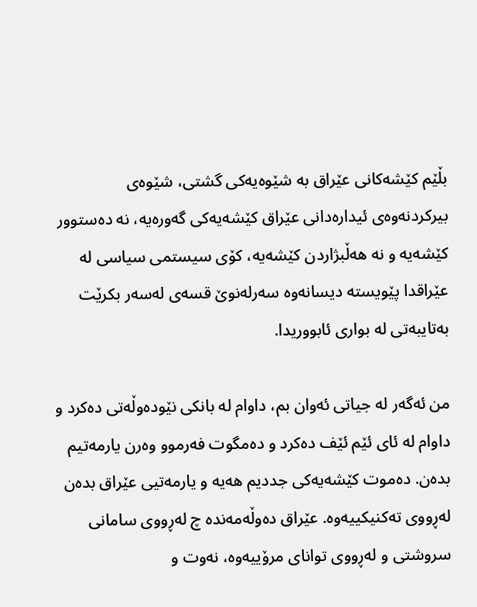بڵێم كێشه‌كانی عێراق به ‌شێوه‌یه‌كی گشتی، شێوه‌ی بیركردنه‌وه‌ی ئیداره‌دانی عێراق كێشه‌یه‌كی گه‌وره‌یه، نه‌ ده‌ستوور كێشه‌یه‌ و نه‌ هه‌ڵبژاردن كێشه‌یه‌‌، كۆی سیستمی سیاسی له‌ عێراقدا پێویسته‌ دیسانه‌وه‌ سه‌رله‌نوێ قسه‌ی له‌سه‌ر بكرێت به‌تایبه‌تی له‌ بواری ئابووریدا.

من ئه‌گه‌ر له‌ جیاتی ئه‌وان بم، داوام له‌ بانكی نێوده‌وڵه‌تی ده‌كرد و داوام له‌ ئای ئێم ئێف ده‌كرد و ده‌مگوت فه‌رموو وه‌رن یارمه‌تیم بده‌ن. ده‌موت كێشه‌یه‌كی جددیم هه‌یه‌ و یارمه‌تیى عێراق بده‌ن له‌ڕووی ته‌كنیكییه‌وه‌. عێراق ده‌وڵه‌مه‌نده‌ چ له‌ڕووی سامانی سروشتی و له‌ڕووى توانای مرۆییه‌وه، نه‌وت و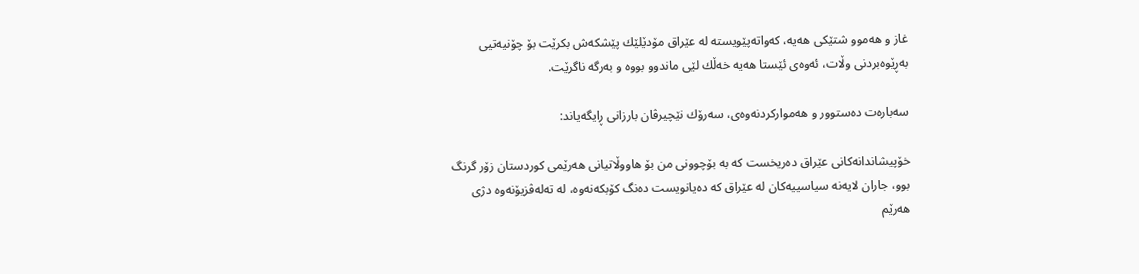غاز و هه‌موو شتێكی هه‌یه‌‌، كه‌واته‌پێویسته‌ له‌ عێراق مۆدێلێك پێشكه‌ش بكرێت بۆ چۆنیه‌تیی به‌ڕێوه‌بردنی وڵات، ئه‌وه‌ی ئێستا هه‌یه‌ خه‌ڵك لێی ماندوو بووه و به‌رگه‌ ناگرێت‌.

سه‌باره‌ت ده‌ستوور و هه‌مواركردنه‌وه‌ی، سه‌رۆك نێچیرڤان بارزانی ڕایگه‌یاند:

خۆپیشاندانه‌كانی عێراق ده‌ریخست كه‌ به‌ بۆچوونی من بۆ هاووڵاتیانی هه‌رێمی كوردستان زۆر گرنگ بوو، جاران لایه‌نه‌ سیاسییه‌كان له‌ عێراق كه‌ ده‌یانویست ده‌نگ كۆبكه‌نه‌وه‌، له‌ ته‌له‌ڤزیۆنه‌وه‌ دژی هه‌رێم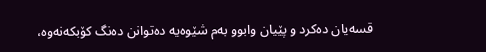قسه‌یان ده‌كرد و پێیان وابوو به‌م شێوه‌یه‌ ده‌توانن ده‌نگ كۆبكه‌نه‌وه‌،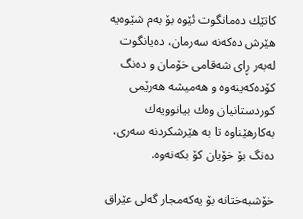كاتێك ده‌مانگوت ئێوه‌ بۆ به‌م شێوه‌یه‌ هێرش ده‌كه‌نه‌ سه‌رمان، ده‌یانگوت له‌به‌ر ڕای شه‌قامی خۆمان و ده‌نگ كۆده‌كه‌ینه‌وه‌ و هه‌میشه‌ هه‌رێمی كوردستانیان وه‌ك بیانوویه‌ك به‌كارهێناوه‌ تا به‌ هێرشكردنه‌ سه‌ری، ده‌نگ بۆ خۆیان كۆ بكه‌نه‌وه‌.

خۆشبه‌ختانه‌ بۆ یه‌كه‌مجار گه‌لی عێراق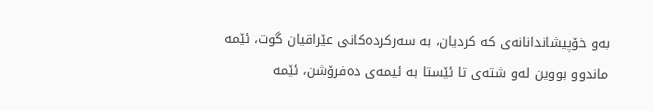به‌و خۆپیشاندانانه‌ی كه‌ كردیان، به‌ سه‌ركرده‌كانی عێراقیان گوت، ئێمه‌ ماندوو بووین له‌و شته‌ی تا ئێستا به‌ ئیمه‌ی ده‌فرۆشن، ئێمه‌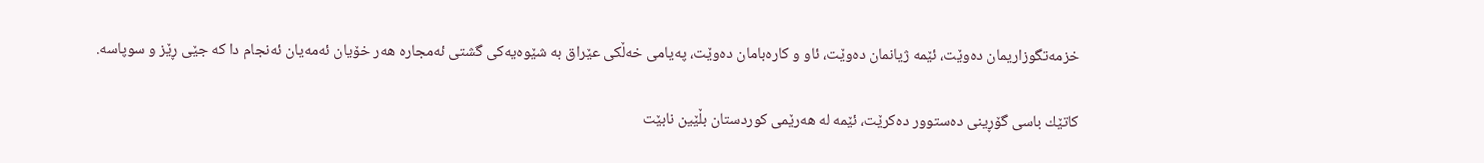خزمه‌تگوزاریمان ده‌وێت، ئێمه‌ ژیانمان ده‌وێت، ئاو و كاره‌بامان ده‌وێت، په‌یامی خه‌ڵكی عێراق به ‌شێوه‌یه‌كی گشتی ئه‌مجاره‌ هه‌ر خۆیان ئه‌مه‌یان ئه‌نجام دا كه‌ جێی ڕێز و سوپاسه‌.

كاتێك باسی گۆڕینی ده‌ستوور ده‌كرێت، ئێمه‌ له‌ هه‌رێمی كوردستان بڵێین نابێت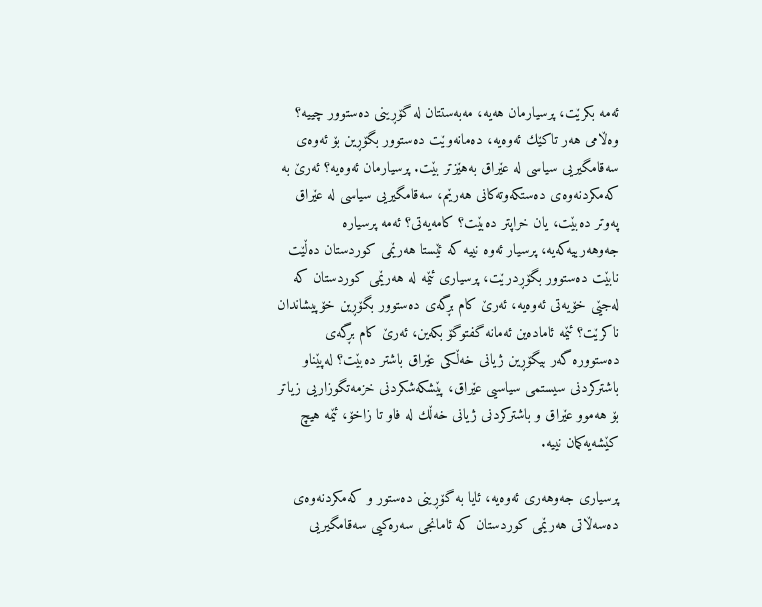ئه‌مه‌ بكرێت، پرسیارمان هه‌یه‌، مه‌به‌ستتان له‌ گۆڕینی ده‌ستوور چییه‌؟ وه‌ڵامی هه‌ر تاكێك ئه‌وه‌یه‌، ده‌مانه‌وێت ده‌ستوور بگۆڕین بۆ ئه‌وه‌ی سه‌قامگیریی سیاسی له‌ عێراق به‌هێزتر بێت. پرسیارمان ئه‌وه‌یه‌؟ ئه‌رێ به‌ كه‌مكردنه‌وه‌ی ده‌ستكه‌وته‌كانی هه‌رێم، سه‌قامگیریی سیاسی له‌ عێراق په‌وتر ده‌بێت، یان خراپتر ده‌بێت؟ كامه‌یه‌تی؟ ئه‌مه‌ پرسیاره‌ جه‌وهه‌رییه‌كه‌یه‌، پرسیار ئه‌وه‌ نییه‌ كه‌ ئێستا هه‌رێمی كوردستان ده‌ڵێت نابێت ده‌ستوور بگۆڕدرێت، پرسیاری ئێمه‌ له‌ هه‌رێمی كوردستان كه‌ له‌جێی خۆیه‌تی ئه‌وه‌یه‌، ئه‌رێ كام بڕگه‌ی ده‌ستوور بگۆڕین خۆپیشاندان ناكرێت؟ ئێمه‌ ئاماده‌ین ئه‌مانه‌ گفتوگۆ بكه‌ین، ئه‌رێ كام بڕگه‌ی ده‌ستووره‌ گه‌ر بیگۆڕین ژیانی خه‌ڵكی عێراق باشتر ده‌بێت؟ له‌پێناو باشتركردنی سیستمی سیاسیی عێراق، پێشكه‌شكردنی خزمه‌تگوزاریی زیاتر بۆ هه‌موو عێراق و باشتركردنی ژیانی خه‌ڵك له‌ فاو تا زاخۆ، ئێمه‌ هیچ كێشه‌یه‌كمان نییه‌.

پرسیاری جه‌وهه‌ری ئه‌وه‌یه‌، ئایا به‌ گۆڕینی ده‌ستور و كه‌مكردنه‌وه‌ی ده‌سه‌ڵاتی هه‌رێمی كوردستان كه‌ ئامانجی سه‌ره‌كيی سه‌قامگیریی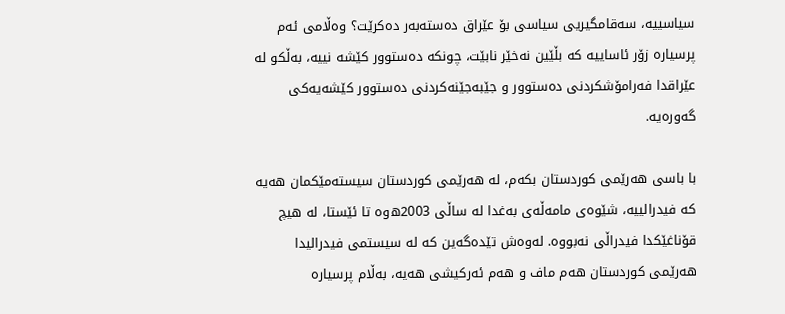سیاسییه‌، سه‌قامگیریی سیاسی بۆ عێراق ده‌سته‌به‌ر ده‌كرێت؟ وه‌ڵامی ئه‌م پرسیاره‌ زۆر ئاساییه‌ كه‌ بڵێین نه‌خێر نابێت، چونكه‌ ده‌ستوور كێشه‌ نییه‌، به‌ڵكو له‌ عێراقدا فه‌رامۆشكردنی ده‌ستوور و جێبه‌جێنه‌كردنی ده‌ستوور كێشه‌یه‌كی گه‌وره‌یه‌‌.

با باسی هه‌رێمی كوردستان بكه‌م، له‌ هه‌رێمی كوردستان سیسته‌مێكمان هه‌یه‌ كه‌ فیدرالییه‌، شێوه‌ی مامه‌ڵه‌ی به‌غدا له ساڵی‌ 2003ه‌وه‌ تا ئێستا، له‌ هیچ قۆناغێكدا فیدراڵی نه‌بووه‌. له‌وه‌ش تێده‌گه‌ین كه‌ له‌ سیستمی فیدرالیدا هه‌رێمی كوردستان هه‌م ماف و هه‌م ئه‌ركیشی هه‌یه‌، به‌ڵام پرسیاره‌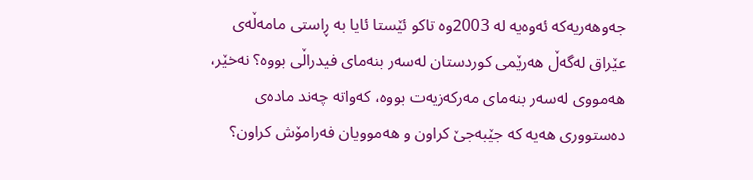جه‌وهه‌ریه‌كه‌ ئه‌وه‌یه‌ له‌ 2003وه‌ تاكو ئێستا ئایا به‌ ڕاستی مامه‌ڵه‌ی عێراق له‌گه‌ڵ هه‌رێمی كوردستان له‌سه‌ر بنه‌مای فیدراڵی بووه‌؟ نه‌خێر، هه‌مووی له‌سه‌ر بنه‌مای مه‌ركه‌زیه‌ت بووه‌، كه‌واته‌ چه‌ند ماده‌ی ده‌ستووری هه‌یه‌ كه‌ جێبه‌جێ كراون و هه‌موویان فه‌رامۆش كراون؟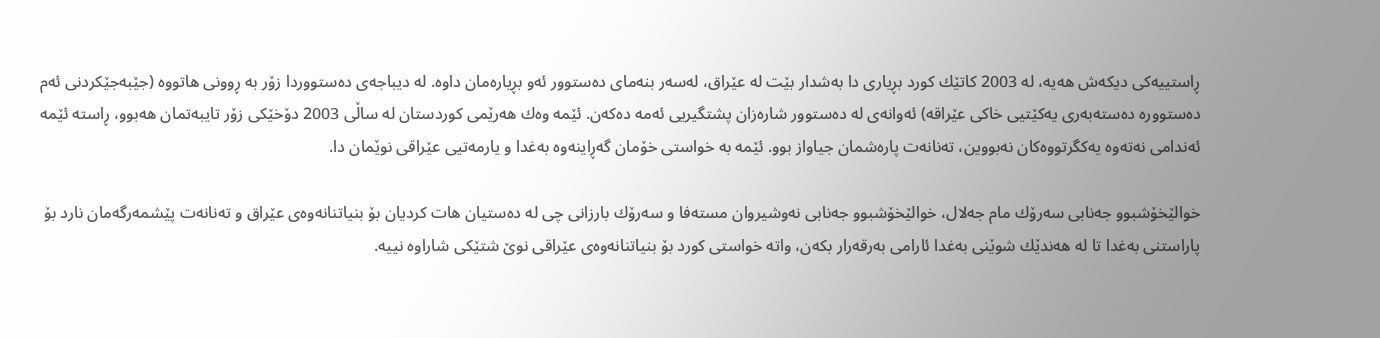ڕاستییه‌كی دیكه‌ش هه‌یه‌، له‌ 2003 كاتێك كورد بڕیاری دا به‌شدار بێت له‌ عێراق، له‌سه‌ر بنه‌مای ده‌ستوور ئه‌و بڕیاره‌مان داوه‌. له‌ دیباجه‌ی ده‌ستووردا زۆر به‌ ڕوونی هاتووه (جێبه‌جێكردنی ئه‌م ده‌ستووره‌ ده‌سته‌به‌ری یه‌كێتیی خاكی عێراقه) ئه‌وانه‌ی له‌ ده‌ستوور شاره‌زان پشتگیریی ئه‌مه‌ ده‌كه‌ن‌. ئێمه‌ وه‌ك هه‌رێمی‌ كوردستان له‌ ساڵی 2003 دۆخێكی زۆر تایبه‌تمان هه‌بوو، ڕاسته‌ ئێمه‌ ئه‌ندامی نه‌ته‌وه‌ یه‌كگرتووه‌كان نه‌بووین، ته‌نانه‌ت پاره‌شمان جیاواز بوو. ئێمه‌ به‌ خواستی خۆمان گه‌ڕاینه‌وه‌ به‌غدا و یارمه‌تيی عێراقی نوێمان دا.

خوالێخۆشبوو جه‌نابی سه‌رۆك مام جه‌لال، خوالێخۆشبوو جه‌نابی نه‌وشیروان مسته‌فا و سه‌رۆك بارزانی چی له‌ ده‌ستیان هات كردیان بۆ بنیاتنانه‌وه‌ی عێراق و ته‌نانه‌ت پێشمه‌رگه‌مان نارد بۆ پاراستنی به‌غدا تا له‌ هه‌ندێك شوێنی به‌غدا ئارامی به‌رقه‌رار بكه‌ن، واته‌ خواستی كورد بۆ بنیاتنانه‌وه‌ی عێراقی نوێ شتێكی شاراوه‌ نییه‌.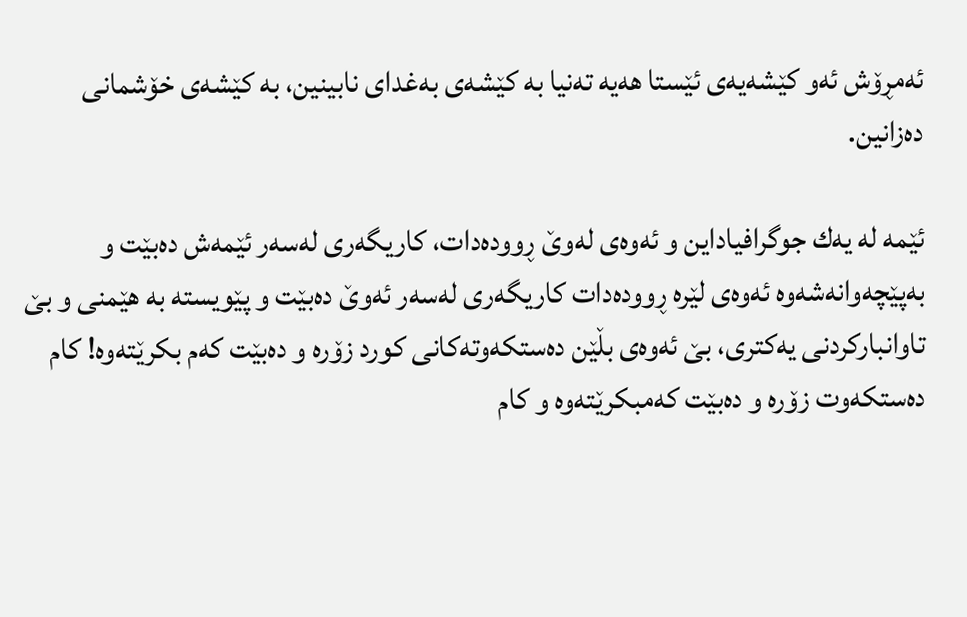ئه‌مڕۆش ئه‌و كێشه‌يه‌ی ئێستا هه‌یه‌ ته‌نیا به‌ كێشه‌ی به‌غدای نابینین، به‌ كێشه‌ی خۆشمانى ده‌زانین.

ئێمه‌ له‌ یه‌ك جوگرافیاداین و ئه‌وه‌ی له‌وێ ڕووده‌دات، كاریگه‌ری له‌سه‌ر ئێمه‌ش ده‌بێت و به‌پێچه‌وانه‌شه‌وه‌ ئه‌وه‌ی لێره‌ ڕووده‌دات كاریگه‌ری له‌سه‌ر ئه‌وێ ده‌بێت و پێویسته‌ به‌ هێمنی و بێ تاوانباركردنی یه‌كتری، بێ ئه‌وه‌ی بڵێن ده‌ستكه‌وته‌كانی كورد زۆره‌ و ده‌بێت كه‌م بكرێته‌وه‌! كام ده‌ستكه‌وت زۆره‌ و ده‌بێت كه‌مبكرێته‌وه‌ و كام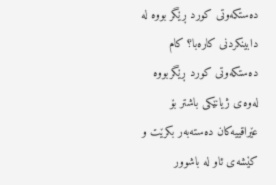ده‌ستكه‌وتی كورد ڕێگر بووه له‌ دابینكردنی كاره‌با‌؟ كام ده‌ستكه‌وتی كورد ڕێگربووه‌ له‌وه‌ی ژیانێكی باشتر بۆ عێراقییه‌كان ده‌سته‌به‌ر بكرێت و كێشه‌ی ئاو له‌ باشوور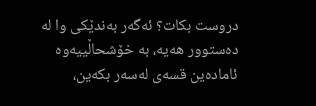دروست بكات؟ ئه‌گه‌ر به‌ندێكی وا له‌ ده‌ستوور هه‌یه‌، به‌ خۆشحاڵییه‌وه‌ ئاماده‌ین قسه‌ی له‌سه‌ر بكه‌ین،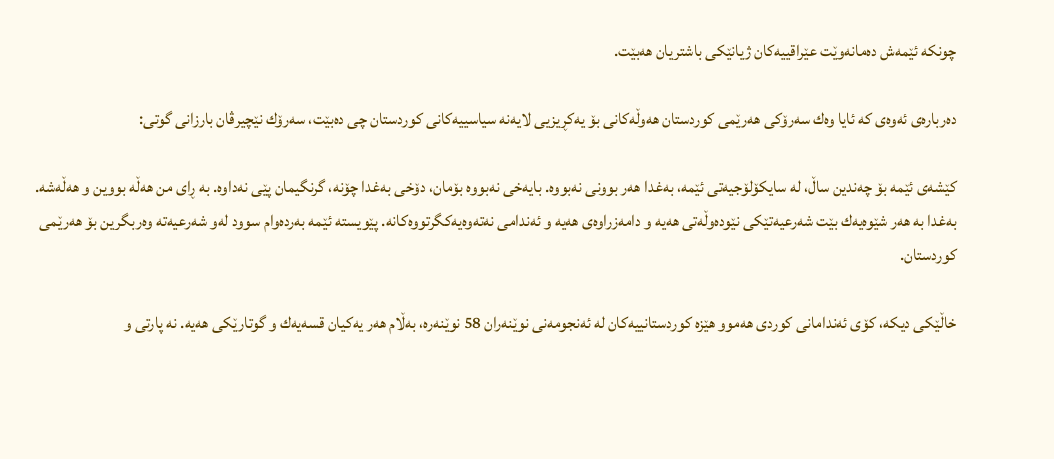چونكه‌ ئێمه‌ش ده‌مانه‌وێت عێراقییه‌كان ژیانێكی باشتریان هه‌بێت.

ده‌رباره‌ی ئه‌وه‌ی كه‌ ئایا وه‌ك سه‌رۆكی هه‌رێمی كوردستان هه‌وڵه‌كانی بۆ یه‌كڕیزیی لایه‌نه‌ سیاسییه‌كانی كوردستان چی ده‌بێت، سه‌رۆك نێچیرڤان بارزانی گوتی:

كێشه‌ی ئێمه‌ بۆ چه‌ندین ساڵ، له‌ سایكۆلۆجیه‌تی ئێمه‌، به‌غدا هه‌ر بوونی نه‌بووه‌. بایه‌خی نه‌بووه‌ بۆمان، دۆخی به‌غدا چۆنه‌، گرنگیمان پێی نه‌داوه‌. به‌ ڕای من هه‌ڵه‌ بووین و هه‌ڵه‌شه‌. به‌غدا به‌ هه‌ر شێوه‌یه‌ك بێت شه‌رعیه‌تێكی نێوده‌وڵه‌تی هه‌یه‌ و دامه‌زراوه‌ی هه‌یه‌ و ئه‌ندامی نه‌ته‌وه‌یه‌كگرتووه‌كانه. پێویسته‌ ئێمه‌ به‌رده‌وام سوود له‌و شه‌رعیه‌ته‌ وه‌ربگرین بۆ هه‌رێمی كوردستان.

خاڵێكی دیكه‌، كۆی ئه‌ندامانی كوردی هه‌موو هێزه‌ كوردستانییه‌كان له‌ ئه‌نجومه‌نی نوێنه‌ران 58 نوێنه‌ره‌، به‌ڵام هه‌ر یه‌كیان قسه‌یه‌ك و گوتارێكی هه‌یه‌. نه‌ پارتی و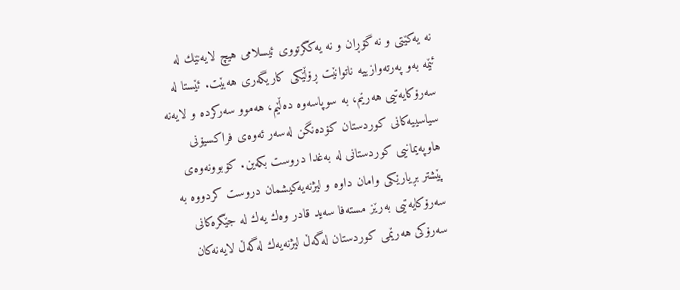نه‌ یه‌كێتی و نه‌ گۆڕان و نه‌ یه‌كگرتووی ئیسلامی هیچ لایه‌نێك له‌ ئێمه‌ به‌و په‌رته‌وازییه‌ ناتوانێت ڕۆڵێكی كاریگه‌ری هه‌بێت. ئێستا له‌ سه‌رۆكایه‌تيی هه‌رێم، به‌ سوپاسه‌وه‌ ده‌ڵێم، هه‌موو سه‌ركرده‌ و لایه‌نه سیاسییه‌‌كانی كوردستان كۆده‌نگن له‌سه‌ر ئه‌وه‌ی فراكسیۆنی هاوپه‌یمانیی كوردستانی له‌ به‌غدا دروست بكه‌ین. كۆبوونه‌وه‌ی پێشتر بڕیارێكی وامان داوه‌ و لیژنه‌یه‌كیشمان دروست كردووه‌ به‌ سه‌رۆكایه‌تیی به‌رێز مسته‌فا سه‌ید قادر وه‌ك یه‌ك له‌ جێگره‌كانی سه‌رۆكی هه‌رێمی كوردستان له‌گه‌ڵ لیژنه‌یه‌ك له‌گه‌ڵ لایه‌نه‌كان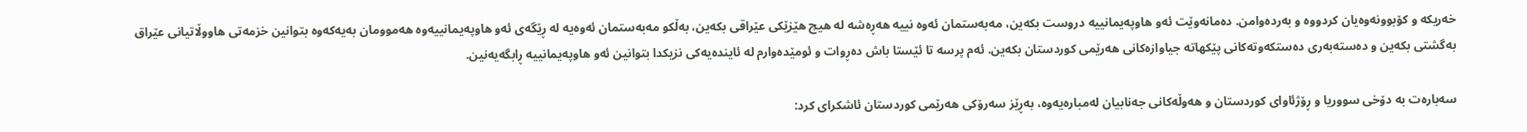خه‌ریكه‌ و كۆبوونه‌وه‌یان كردووه‌ و به‌رده‌وامن. ده‌مانه‌وێت ئه‌و هاوپه‌یمانییه‌ دروست بكه‌ین، مه‌به‌ستمان ئه‌وه‌ نییه‌ هه‌ڕه‌شه‌ له‌ هیچ هێزێكی عێراقی بكه‌ین، به‌ڵكو مه‌به‌ستمان ئه‌وه‌یه‌ له‌ ڕێگه‌ی ئه‌و هاوپه‌یمانییه‌وه‌ هه‌موومان به‌یه‌كه‌وه‌ بتوانین خزمه‌تی هاووڵاتیانی عێراق به‌گشتی بكه‌ین و ده‌سته‌به‌ری ده‌ستكه‌وته‌كانی پێكهاته‌ جیاوازه‌كانی هه‌رێمی كوردستان بكه‌ین. ئه‌م پرسه‌ تا ئێستا باش ده‌ڕوات و ئومێده‌وارم له‌ ئاینده‌یه‌كی نزیكدا بتوانین ئه‌و هاوپه‌یمانییه‌ ڕابگه‌یه‌نین.

سه‌باره‌ت به‌ دۆخی سووریا و ڕۆژئاوای كوردستان و هه‌وڵه‌كانی جه‌نابیان له‌مباره‌یه‌وه‌، به‌ڕێز سه‌رۆكی هه‌رێمی كوردستان ئاشكرای كرد: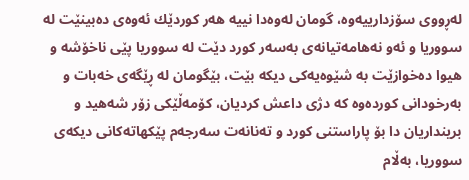له‌ڕووی سۆزدارییه‌وه‌، گومان له‌وه‌دا نییه‌ هه‌ر كوردێك ئه‌وه‌ی ده‌بینێت له‌ سووریا و ئه‌و نه‌هامه‌تیانه‌ی به‌سه‌ر كورد دێت له‌ سووریا پێی ناخۆشه و هیوا ده‌خوازێت به‌ شێوه‌یه‌كی دیكه‌ بێت‌، بێگومان له‌ ڕێگه‌ی خه‌بات و به‌رخودانی كورده‌وه‌ كه‌ دژی داعش كردیان، كۆمه‌ڵێكی زۆر شه‌هید و برینداریان دا بۆ پاراستنی كورد و ته‌نانه‌ت سه‌رجه‌م پێكهاته‌كانی دیكه‌ی سووریا، به‌ڵام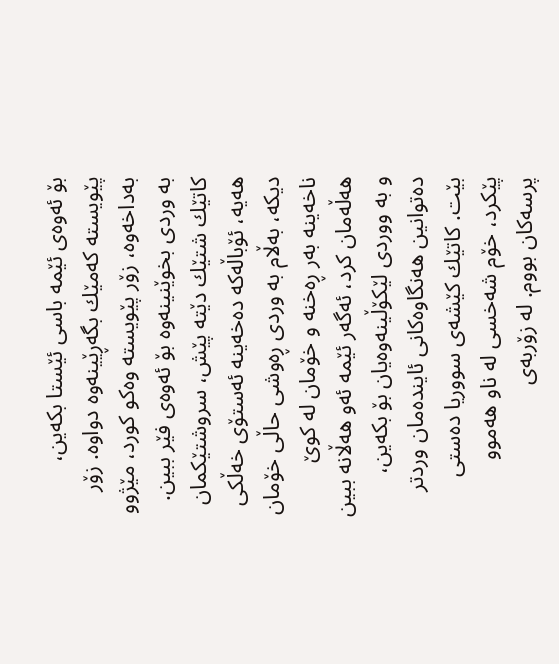بۆ ئه‌وه‌ی ئێمه‌ باسی ئێستا بكه‌ین، پێویسته‌ كه‌مێك بگه‌ڕێینه‌وه‌ دواوه‌. زۆر به‌داخه‌وه‌، زۆر پێویسته‌ وه‌كو كورد، مێژوو به‌ وردی بخوێنینه‌وه‌ بۆ ئه‌وه‌ی فێر ببین. كاتێك شتێك دێته‌ پێش، سروشتێكمان هه‌یه‌، ئۆباڵه‌كه‌ ده‌خه‌ینه‌ ئه‌ستۆی خه‌ڵكی دیكه‌، به‌ڵام به‌ وردی ڕه‌وشی حاڵی خۆمان ناخه‌ینه‌ به‌ر ڕه‌خنه‌ و خۆمان له‌ كوێ هه‌ڵه‌مان كرد، ئه‌گه‌ر ئێمه‌ ئه‌و هه‌ڵانه‌ ببین و به‌ ووردی لێكۆڵینه‌وه‌یان بۆ بكه‌ین، ده‌توانین هه‌نگاوه‌كانی ئاینده‌مان وردتر بێت. كاتێك كێشه‌ی سووریا ده‌ستی پێكرد، خۆم شه‌خسی له‌ ناو هه‌موو پرسه‌كان بووم. له‌ زۆربه‌ی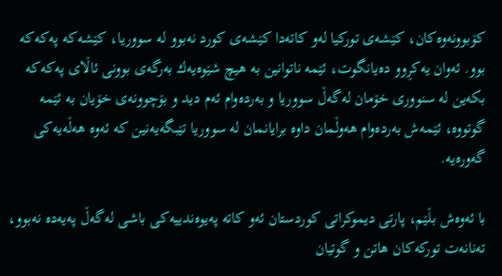كۆبوونه‌وه‌كان، كێشه‌ی توركیا له‌و كاته‌دا كێشه‌ی كورد نه‌بوو له‌ سووریا، كێشه‌كه‌ په‌كه‌كه‌ بوو. ئه‌وان یه‌كڕوو ده‌یانگوت، ئێمه‌ ناتوانین به‌ هیچ شێوه‌یه‌ك به‌رگه‌ی بوونی ئاڵای په‌كه‌كه‌ بكه‌ین له‌ سنووری خۆمان له‌گه‌ڵ سووریا و به‌رده‌وام ئه‌م دید و بۆچوونه‌ی خۆیان به‌ ئێمه‌ گوتووه‌، ئێمه‌ش به‌رده‌وام هه‌وڵمان داوه‌ برایانمان له‌ سووریا تێبگه‌یه‌نین كه‌ ئه‌وه‌ هه‌ڵه‌یه‌كی گه‌وره‌یه‌.

با ئه‌وه‌ش بڵێم، پارتی دیموكراتی كوردستان ئه‌و كاته‌ په‌یوه‌ندییه‌كی باشی له‌گه‌ڵ په‌یه‌ده نه‌بوو‌، ته‌نانه‌ت توركه‌كان هاتن و گوتیان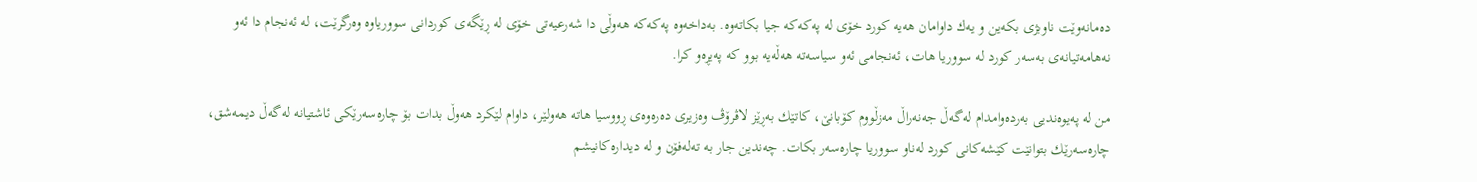ده‌مانه‌وێت ناوبژی بكه‌ین و یه‌ك داوامان هه‌یه‌ كورد خۆی له‌ په‌كه‌كه‌ جیا بكاته‌وه‌. به‌داخه‌وه‌ په‌كه‌كه‌ هه‌وڵی دا شه‌رعیه‌تی خۆی له‌ ڕێگه‌ی كوردانی سووریاوه‌ وه‌رگرێت، له‌ ئه‌نجام دا ئه‌و نه‌هامه‌تیانه‌ی به‌سه‌ر كورد له‌ سووریا هات، ئه‌نجامی ئه‌و سیاسه‌ته‌ هه‌ڵه‌یه‌ بوو كه‌ په‌یڕه‌و كرا.

من له‌ په‌یوه‌نديی به‌رده‌وامدام له‌گه‌ڵ جه‌نه‌راڵ مه‌زڵووم كۆبانێ، كاتێك به‌ڕێز لاڤرۆڤ وه‌زیری ده‌ره‌وه‌ی ڕووسیا هاته‌ هه‌ولێر، داوام لێكرد هه‌وڵ بدات بۆ چاره‌سه‌رێكی ئاشتیانه‌ له‌گه‌ڵ دیمه‌شق، چاره‌سه‌رێك بتوانێت كێشه‌كانی كورد له‌ناو سووریا چاره‌سه‌ر بكات. چه‌ندین جار به‌ ته‌له‌فۆن و له‌ دیداره‌كانیشم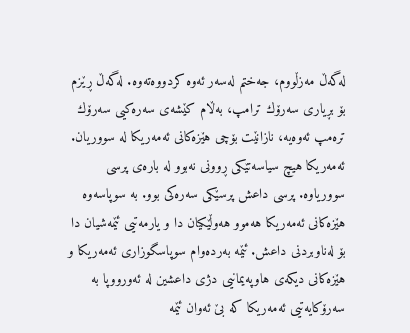له‌گه‌ڵ مه‌زڵووم، جه‌ختم له‌سه‌ر ئه‌وه‌ كردووه‌ته‌وه‌. له‌گه‌ڵ ڕێزم بۆ بڕیاری سه‌رۆك ترامپ، به‌ڵام كێشه‌ی سه‌ره‌كيی سه‌رۆك تره‌مپ ئه‌وه‌یه‌، نازانێت بۆچى هێزه‌كانی ئه‌مه‌ریكا له‌ سووریان. ئه‌مه‌ریكا هیچ سیاسه‌تێكی ڕوونی نه‌بوو له‌ باره‌ی پرسی سووریاوه‌. پرسی داعش پرسێكی سه‌ره‌كی بوو. به‌ سوپاسه‌وه‌ هێزه‌كانی ئه‌مه‌ریكا هه‌موو هه‌وڵێكیان دا و یارمه‌تيی ئێمه‌شیان دا بۆ له‌ناوبردنی داعش. ئێمه‌ به‌رده‌وام سوپاسگوزاری ئه‌مه‌ریكا و هێزه‌كانی دیكه‌ی هاوپه‌یمانیی دژی داعشین له‌ ئه‌ورووپا به‌ سه‌رۆكایه‌تیی ئه‌مه‌ریكا كه‌ بێ ئه‌وان ئێمه‌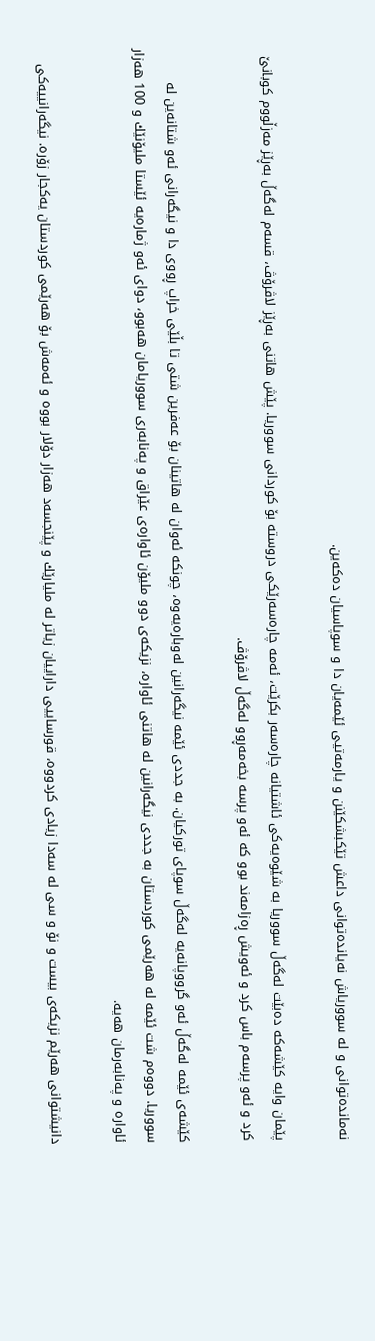نه‌مانده‌توانی و له‌ سووریاش نه‌یانده‌توانی داعش تێكبشكێنن و یارمه‌تیی ئێمه‌یان دا و سوپاسیان ده‌كه‌ین.

پێمان وایه‌ كێشه‌كه‌ ده‌بێت له‌گه‌ڵ سووریا به‌ شێوه‌یه‌كی ئاشتیانه‌ چاره‌سه‌ر بكرێت، ئه‌مه‌ چاره‌سه‌رێكی دروسته‌ بۆ كوردانی سووریا. پێش هاتنی به‌ڕێز لاڤرۆڤ، قسه‌م له‌گه‌ڵ به‌ڕێز مه‌زڵووم كوبانێ كرد و ئه‌و پرسه‌م باس كرد و ئه‌ویش ڕه‌زامه‌ند بوو كه‌ ئه‌و پرسه‌ بخه‌مه‌ڕوو له‌گه‌ڵ لاڤرۆڤ.

كێشه‌ی ئێمه‌ له‌گه‌ڵ ئه‌و گرووپانه‌یه‌ له‌گه‌ڵ سوپای توركیان. به‌ جددی ئێمه‌ نیگه‌رانین له‌وباره‌یه‌وه‌، چونكه‌ ئه‌وان له‌ هاتینان بۆ عه‌فرین شتی تا بڵێی خراپ ڕووی دا و نیگه‌رانی ئه‌و شتانه‌ین له‌ سووریا. دووه‌م شت ئێمه‌ له‌ هه‌رێمی كوردستان به‌ جددی نیگه‌رانین له‌ هاتنی ئاواره‌، نزیكه‌ی دوو ملیۆن ئاواره‌ی عێراق و په‌نابه‌ری سووریامان هه‌بوو، دوای ئه‌و ژماره‌یه‌ ئێستا ملیۆنێك و 100 هه‌زار ئاواره‌ و په‌نابه‌رمان هه‌یه‌.

دانیشتوانی هه‌رێم نزیكه‌ی بیست و نۆ و سی له‌ سه‌دا زیادی كردووه‌، قورسایيی داراییان زیاتر له‌ ملیارێك و پێنجسه‌د هه‌زار دۆلار بووه و ئه‌مه‌ش بۆ هه‌رێمی كوردستان یه‌كجار زۆره‌. نیگه‌رانییه‌كی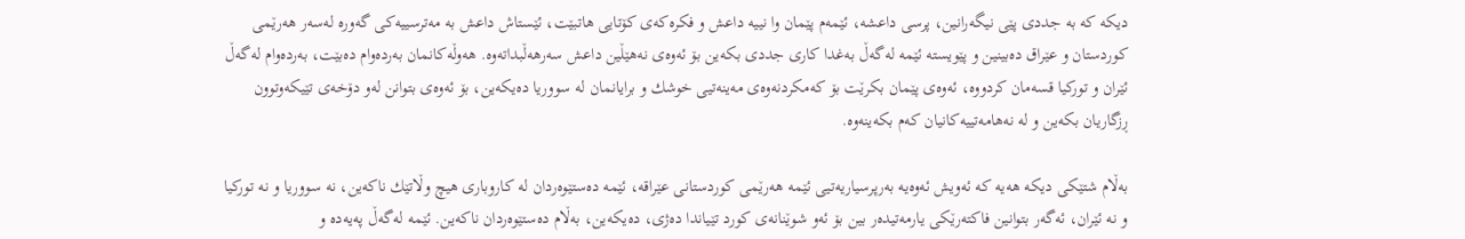دیكه‌ كه‌ به‌ جددی پێی نیگه‌رانین، پرسی داعشه‌، ئێمه‌م پێمان وا نییه‌ داعش و فكره‌كه‌ی كۆتایی هاتبێت، ئێستاش داعش به‌ مه‌ترسییه‌كی گه‌وره‌ له‌سه‌ر هه‌رێمی كوردستان و عێراق ده‌بینین و پێویسته‌ ئێمه‌ له‌گه‌ڵ به‌غدا كاری جددی بكه‌ین بۆ ئه‌وه‌ی نه‌هێڵین داعش سه‌رهه‌ڵبداته‌وه‌. هه‌وڵه‌كانمان به‌رده‌وام ده‌بێت، به‌رده‌وام له‌گه‌ڵ ئێران و توركیا قسه‌مان كردووه‌، ئه‌وه‌ی پێمان بكرێت بۆ كه‌مكردنه‌وه‌ی مه‌ینه‌تيی خوشك و برایانمان له‌ سووریا ده‌یكه‌ین، بۆ ئه‌وه‌ی بتوانن له‌و دۆخه‌ی تێیكه‌وتوون ڕزگاریان بكه‌ین و له‌ نه‌هامه‌تییه‌كانیان كه‌م بكه‌ینه‌وه‌.

به‌ڵام شتێكی دیكه‌ هه‌یه‌ كه‌ ئه‌ویش ئه‌وه‌یه‌ به‌رپرسیاریه‌تیی ئێمه‌ هه‌رێمی كوردستانی عێراقه‌، ئێمه‌ ده‌ستێوه‌ردان له‌ كاروباری هیچ وڵاتێك ناكه‌ین، نه‌ سووریا و نه‌ توركیا و نه‌ ئێران، ئه‌گه‌ر بتوانین فاكته‌رێكی یارمه‌تیده‌ر بین بۆ ئه‌و شوێنانه‌ی كورد تێیاندا ده‌ژی، ده‌یكه‌ین، به‌ڵام ده‌ستێوه‌ردان ناكه‌ین. ئێمه‌ له‌گه‌ڵ په‌یه‌ده‌ و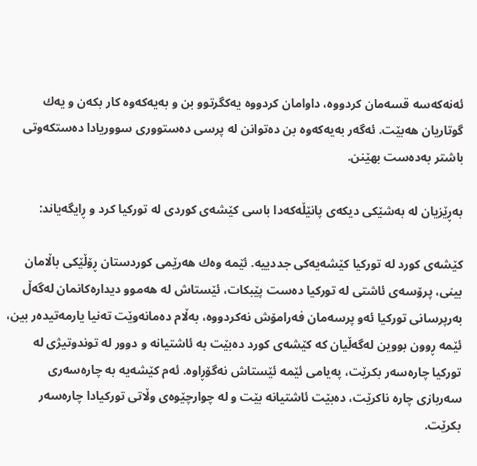ئه‌نه‌كه‌سه‌ قسه‌مان كردووه‌، داوامان كردووه‌ یه‌كگرتوو بن و به‌یه‌كه‌وه‌ كار بكه‌ن و یه‌ك گوتاریان هه‌بێت. ئه‌گه‌ر به‌یه‌كه‌وه‌ بن ده‌توانن له‌ پرسی ده‌ستووری سووریادا ده‌ستكه‌وتی باشتر به‌ده‌ست بهێنن.

به‌ڕێزیان له‌ به‌شێكی دیكه‌ی پانێڵه‌كه‌دا باسی كێشه‌ی كوردى له‌ توركیا كرد و ڕایگه‌یاند:

كێشه‌ی كورد له‌ توركیا كێشه‌یه‌كی جددییه‌. ئێمه‌ وه‌ك هه‌رێمی كوردستان ڕۆڵێكی باڵامان بینی، پرۆسه‌ی ئاشتی له‌ توركیا ده‌ست پێبكات، ئێستاش له‌ هه‌موو دیداره‌كانمان له‌گه‌ڵ به‌رپرسانی توركیا ئه‌و پرسه‌مان فه‌رامۆش نه‌كردووه‌، به‌ڵام ده‌مانه‌وێت ته‌نیا یارمه‌تیده‌ر بین، ئێمه‌ ڕوون بووین له‌گه‌ڵیان كه‌ كێشه‌ی كورد ده‌بێت به‌ ئاشتیانه‌ و دوور له‌ توندوتیژی له‌ توركیا چاره‌سه‌ر بكرێت، په‌یامی ئێمه‌ ئێستاش نه‌گۆڕاوه‌. ئه‌م كێشه‌یه‌ به‌ چاره‌سه‌ری سه‌ربازی چاره‌ ناكرێت، ده‌بێت ئاشتیانه‌ بێت و له‌ چوارچێوه‌ی وڵاتی توركیادا چاره‌سه‌ر بكرێت.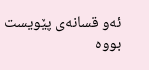ئه‌و قسانه‌ی پێویست بووه‌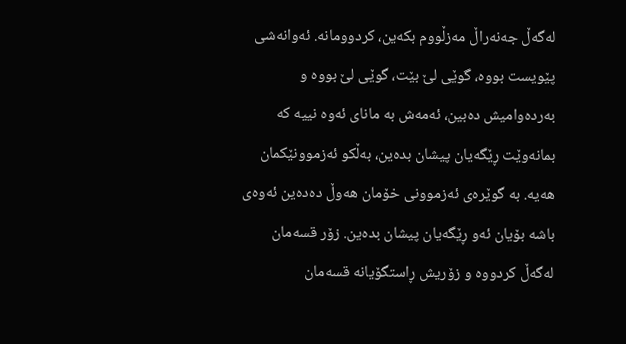له‌گه‌ڵ جه‌نه‌راڵ مه‌زڵووم بكه‌ین، كردوومانه‌. ئه‌وانه‌شی پێویست بووه‌، گوێی لێ بێت، گوێی لێ بووه‌ و به‌رده‌وامیش ده‌بین، ئه‌مه‌ش به‌ مانای ئه‌وه‌ نییه‌ كه‌ بمانه‌وێت ڕێگه‌یان پیشان بده‌ین، به‌ڵكو ئه‌زموونێكمان هه‌یه‌. به‌ گوێره‌ی ئه‌زموونی خۆمان هه‌وڵ ده‌ده‌ین ئه‌وه‌ی باشه‌ بۆیان ئه‌و ڕێگه‌یان پیشان بده‌ین. زۆر قسه‌مان له‌گه‌ڵ كردووه‌ و زۆریش ڕاستگۆیانه‌ قسه‌مان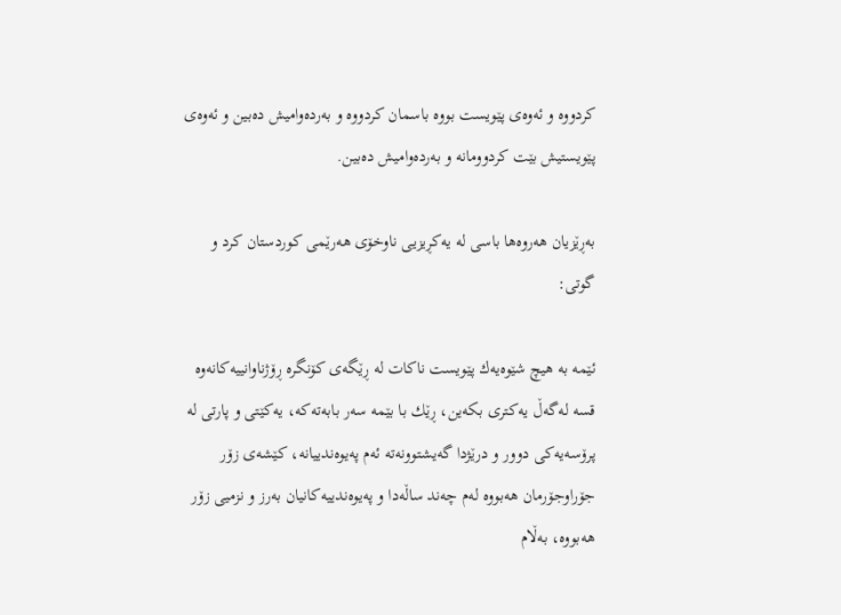كردووه‌ و ئه‌وه‌ی پێویست بووه‌ باسمان كردووه‌ و به‌رده‌وامیش ده‌بین و ئه‌وه‌ی پێویستیش بێت كردوومانه‌ و به‌رده‌وامیش ده‌بین.

به‌ڕێزیان هه‌روه‌ها باسی له‌ یه‌كڕیزيی ناوخۆی هه‌رێمی كوردستان كرد و گوتی:

ئێمه‌ به‌ هیچ شێوه‌یه‌ك پێویست ناكات له‌ ڕێگه‌ی كۆنگره‌ ڕۆژناوانییه‌كانه‌وه‌‌ قسه‌ له‌گه‌ڵ یه‌كتری بكه‌ین، ڕێك با بێمه‌ سه‌ر بابه‌ته‌كه‌، یه‌كێتی و پارتی له‌ پرۆسه‌یه‌كی دوور و درێژدا گه‌یشتوونه‌ته‌ ئه‌م په‌یوه‌ندیيانه‌، كێشه‌ی زۆر جۆراوجۆرمان هه‌بووه له‌م چه‌ند ساڵه‌دا و په‌یوه‌ندییه‌كانیان به‌رز و نزميی زۆر هه‌بووه‌، به‌ڵام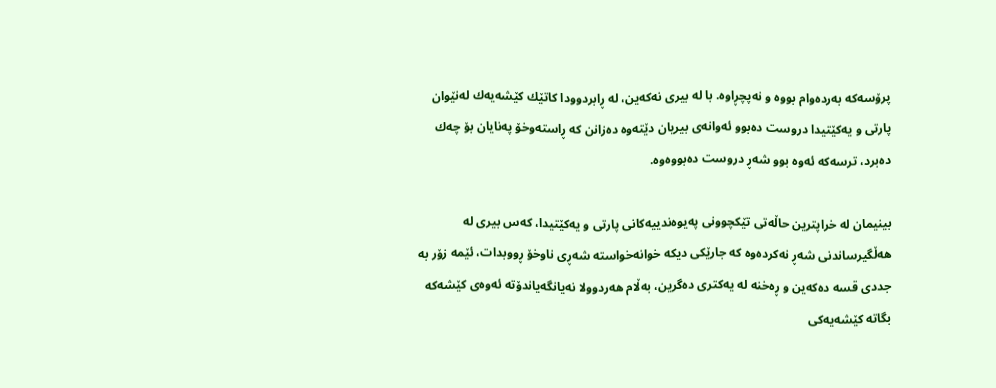پرۆسه‌كه‌ به‌رده‌وام بووه‌ و نه‌پچڕاوه‌. با له‌ بیری نه‌كه‌ین، له‌ ڕابردوودا كاتێك كێشه‌یه‌ك له‌نێوان پارتی و یه‌كێتیدا دروست ده‌بوو ئه‌وانه‌ی بیریان دێته‌وه‌ ده‌زانن كه‌ ڕاسته‌وخۆ په‌نایان بۆ چه‌ك ده‌برد، ترسه‌كه‌ ئه‌وه‌ بوو شه‌ڕ دروست ده‌بووه‌وه‌.

بینیمان له‌ خراپترین حاڵه‌تی تێكچوونی په‌یوه‌ندییه‌كانی پارتی و یه‌كێتیدا، كه‌س بیری له‌ هه‌ڵگیرساندنی شه‌ڕ نه‌كرده‌وه كه‌ جارێكی دیكه‌ خوانه‌خواسته‌ شه‌ڕی ناوخۆ ڕووبدات‌، ئێمه‌ زۆر به‌ جددی قسه‌ ده‌كه‌ین و ڕه‌خنه‌ له‌ یه‌كتری ده‌گرین، به‌ڵام هه‌ردوولا نه‌یانگه‌یاندۆ‌ته‌ ئه‌وه‌ی كێشه‌كه‌ بگاته‌ كێشه‌یه‌كی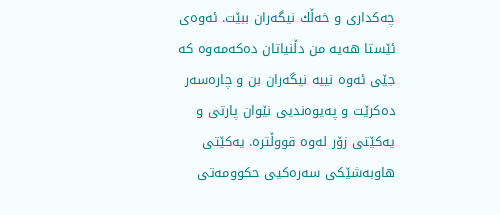چه‌كداری و خه‌ڵك نیگه‌ران ببێت. ئه‌وه‌ی ئێستا هه‌یه‌ من دڵنیاتان ده‌كه‌مه‌وه‌ كه‌ جێی ئه‌وه‌ نییه‌ نیگه‌ران بن و چاره‌سه‌ر ده‌كرێت‌ و په‌یوه‌نديی نێوان پارتی و یه‌كێتی زۆر له‌وه‌ قووڵتره‌. یه‌كێتی هاوبه‌شێكی سه‌ره‌كیی حكوومه‌تی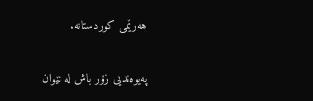هه‌رێمی كوردستانه‌.

په‌یوه‌نديی زۆر باش له‌ نێوان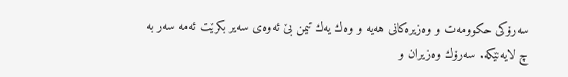سه‌رۆكی حكوومه‌ت و وه‌زیره‌كانی هه‌یه‌ و وه‌ك یه‌ك تیمن بێ ئه‌وه‌ی سه‌یر بكرێت ئه‌مه‌ سه‌ر به‌ چ لایه‌نێكه‌. سه‌رۆك وه‌زیران و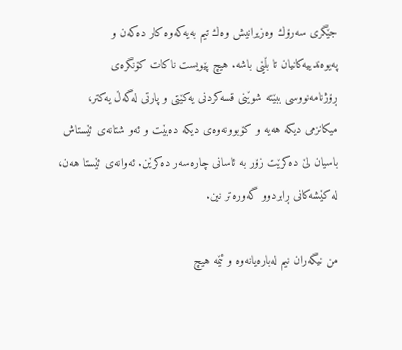جێگری سه‌رۆك وه‌زیرانیش وه‌ك تیم به‌یه‌كه‌وه‌ كار ده‌كه‌ن و په‌یوه‌ندییه‌كانیان تا بڵێی باشه‌. هیچ پێویست ناكات كۆنگره‌ی ڕۆژنامه‌نووسی ببێته‌ شوێنی قسه‌كردنی یه‌كێتی و پارتی له‌گه‌ڵ یه‌كتر، میكانزمی دیكه‌ هه‌یه و كۆبوونه‌وه‌ی دیكه‌ ده‌بێت‌ و ئه‌و شتانه‌ی ئێستاش باسیان لێ ده‌كرێت زۆر به‌ ئاسانی چاره‌سه‌ر ده‌كرێن. ئه‌وانه‌ی ئێستا هه‌ن، له‌ كێشه‌كانی ڕابردوو گه‌وره‌تر نین.

من نیگه‌ران نیم له‌باره‌یانه‌وه‌ و ئێمه‌ هیچ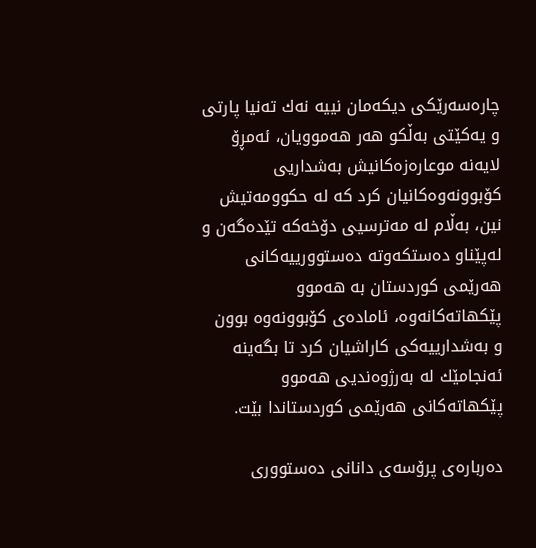چاره‌سه‌رێكی دیكه‌مان نییه نه‌ك ته‌نیا پارتی و یه‌كێتی به‌ڵكو هه‌ر هه‌موویان، ئه‌مڕۆ لایه‌نه‌ موعاره‌زه‌كانیش به‌شداريی كۆبوونه‌وه‌كانیان كرد كه‌ له‌ حكوومه‌تیش نین، به‌ڵام له‌ مه‌ترسیی دۆخه‌كه‌ تێده‌گه‌ن و له‌پێناو ده‌ستكه‌وته‌ ده‌ستوورییه‌كانی هه‌رێمی كوردستان به‌ هه‌موو پێكهاته‌كانه‌وه‌، ئاماده‌ی كۆبوونه‌وه‌ بوون و به‌شدارییه‌كی كاراشیان كرد تا بگه‌ینه‌ ئه‌نجامێك له‌ به‌رژوه‌ندیی هه‌موو پێكهاته‌كانی هه‌رێمی كوردستاندا بێت.

ده‌رباره‌ی پرۆسه‌ی دانانی ده‌ستووری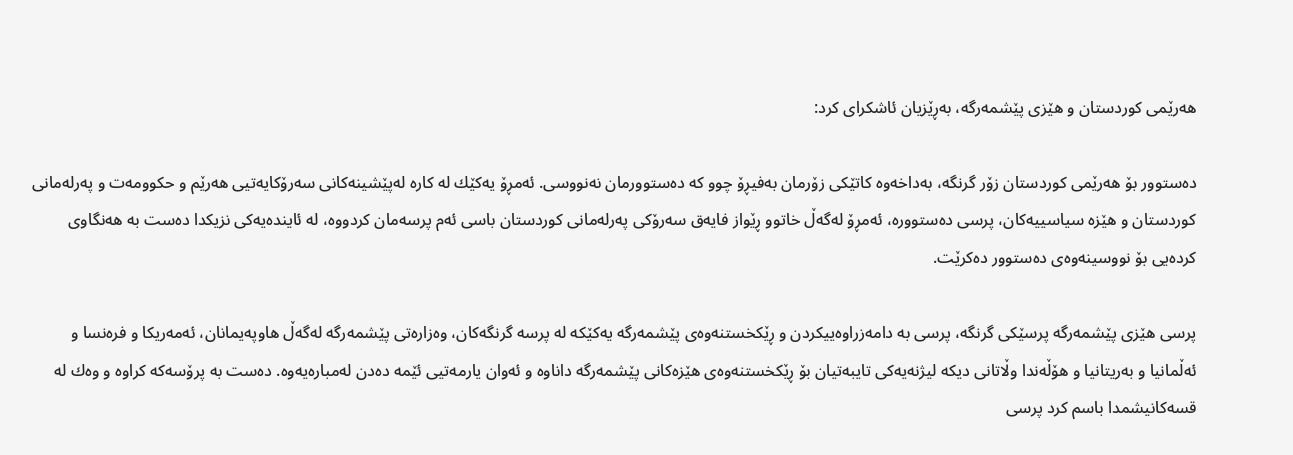هه‌رێمی كوردستان و هێزی پێشمه‌رگه‌، به‌ڕێزیان ئاشكرای كرد:

ده‌ستوور بۆ هه‌رێمی كوردستان زۆر گرنگه‌، به‌داخه‌وه‌ كاتێكی زۆرمان به‌فیڕۆ چوو كه‌ ده‌ستوورمان نه‌نووسی. ئه‌مڕۆ یه‌كێك له‌ كاره‌ له‌پێشینه‌كانی سه‌رۆكایه‌تیی هه‌رێم و حكوومه‌ت و په‌رله‌مانی كوردستان و هێزه‌ سیاسییه‌كان، پرسی ده‌ستووره، ئه‌مڕۆ له‌گه‌ڵ خاتوو ڕێواز فایه‌ق سه‌رۆكی په‌رله‌مانی كوردستان باسی ئه‌م پرسه‌مان كردووه‌‌، له‌ ئاینده‌یه‌كی نزیكدا ده‌ست به‌ هه‌نگاوی كرده‌یی بۆ نووسینه‌وه‌ی ده‌ستوور ده‌كرێت.

پرسی هێزی پێشمه‌رگه‌ پرسێكی گرنگه‌، پرسی به‌ دامه‌زراوه‌ییكردن و ڕێكخستنه‌وه‌ی پێشمه‌رگه‌ یه‌كێكه‌ له‌ پرسه‌ گرنگه‌كان، وه‌زاره‌تی پێشمه‌رگه‌ له‌گه‌ڵ هاوپه‌یمانان، ئه‌مه‌ریكا و فره‌نسا و ئه‌ڵمانیا و به‌ریتانيا و هۆڵه‌ندا وڵاتانی دیكه‌ لیژنه‌یه‌كی تایبه‌تیان بۆ ڕێكخستنه‌وه‌ی هێزه‌كانی پێشمه‌رگه‌ داناوه‌ و ئه‌وان یارمه‌تيی ئێمه‌ ده‌دن له‌مباره‌یه‌وه‌. ده‌ست به پرۆسه‌كه‌ كراوه‌ و وه‌ك له‌ قسه‌كانیشمدا باسم كرد پرسی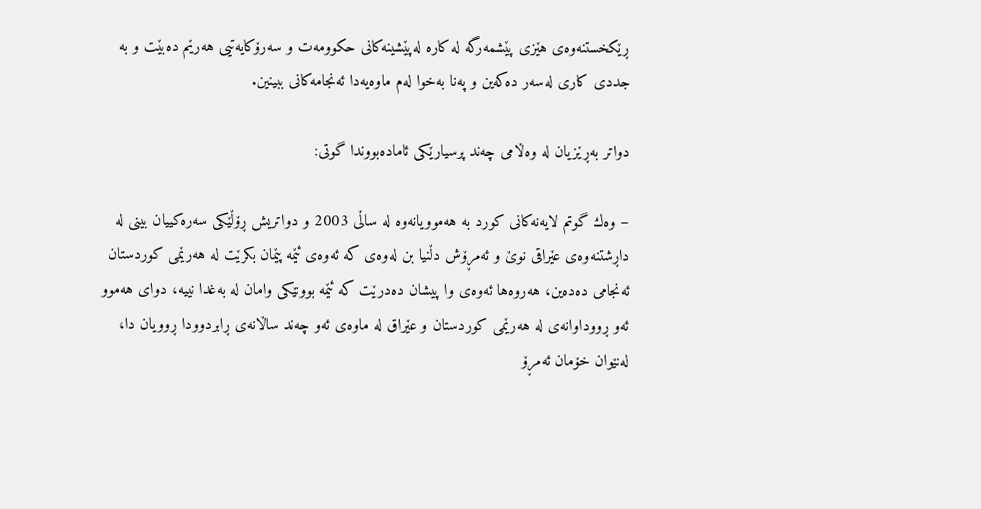ڕێكخستنه‌وه‌ی هێزی پێشمه‌رگه‌ له‌ كاره‌ له‌پێشینه‌كانی حكوومه‌ت و سه‌رۆكایه‌تیی هه‌رێم ده‌بێت و به‌ جددی كاری له‌سه‌ر ده‌كه‌ین و په‌نا به‌خوا له‌م ماوه‌یه‌دا ئه‌نجامه‌كانی ببینین.

دواتر به‌ڕێزیان له‌ وه‌ڵامی چه‌ند پرسیارێكی ئاماده‌بووندا گوتی:

– وه‌ك گوتم لایه‌نه‌كانی كورد به‌ هه‌موویانه‌وه‌ له‌ ساڵی 2003 و دواتریش ڕۆڵێكی سه‌ره‌كييان بینی له‌ داڕشتنه‌وه‌ی عێراقی نوێ و ئه‌مڕۆش دڵنیا بن له‌وه‌ی كه‌ ئه‌وه‌ی ئێمه‌ پێمان بكرێت له‌ هه‌رێمی كوردستان ئه‌نجامی ده‌ده‌ین، هه‌روه‌ها ئه‌وه‌ی وا پیشان ده‌درێت كه‌ ئێمه‌ بوونێكی وامان له‌ به‌غدا نییه‌، دوای هه‌موو ئه‌و ڕووداوانه‌ی له‌ هه‌رێمی كوردستان و عێراق له‌ ماوه‌ی ئه‌و چه‌ند ساڵانه‌ی ڕابردوودا ڕوویان دا، له‌نێوان خۆمان ئه‌مڕۆ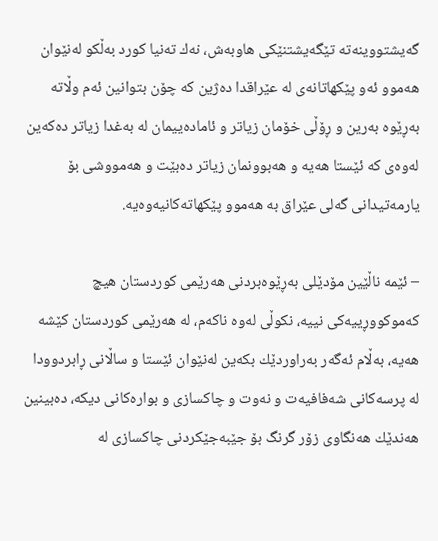گه‌یشتووینه‌ته‌ تێگه‌یشتنێكی هاوبه‌ش، نه‌ك ته‌نیا كورد به‌ڵكو له‌نێوان هه‌موو ئه‌و پێكهاتانه‌ی له‌ عێراقدا ده‌ژین كه‌ چۆن بتوانین ئه‌م وڵاته‌ به‌ڕێوه‌ به‌رین و ڕۆڵی خۆمان زیاتر و ئاماده‌ییمان له‌ به‌غدا زیاتر ده‌كه‌ین له‌وه‌ی كه‌ ئێستا هه‌یه‌ و هه‌بوونمان زیاتر ده‌بێت و هه‌مووشی بۆ یارمه‌تیدانی گه‌لی عێراق به‌ هه‌موو پێكهاته‌كانیه‌وه‌یه‌.

– ئێمه‌ ناڵێین مۆدێلی به‌ڕێوه‌بردنی هه‌رێمی كوردستان هیچ كه‌موكووڕییه‌كی نییه‌، نكوڵی له‌وه‌ ناكه‌م، له‌ هه‌رێمی كوردستان كێشه‌ هه‌یه‌، به‌ڵام ئه‌گه‌ر به‌راوردێك بكه‌ین له‌نێوان ئێستا و ساڵانی ڕابردوودا له‌ پرسه‌كانی شه‌فافیه‌ت و نه‌وت و چاكسازی و بواره‌كانی دیكه‌، ده‌بینین هه‌ندێك هه‌نگاوی زۆر گرنگ بۆ جێبه‌جێكردنی چاكسازی له‌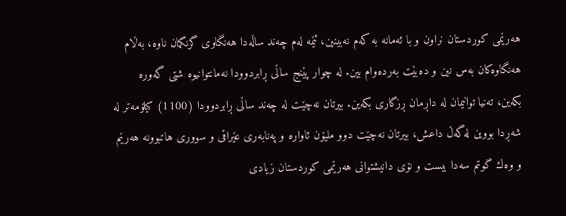هه‌رێمی كوردستان نراون و با ئه‌مانه‌ به‌ كه‌م نه‌بینین، ئێمه‌ له‌م چه‌ند ساڵه‌دا هه‌نگاوی گرنگمان ناوه‌، به‌ڵام هه‌نگاوه‌كان به‌س نین و ده‌بێت به‌رده‌وام بین. له‌ چوار پێنج ساڵی ڕابردوودا نه‌مانتوانیوه‌ شتی گه‌وره‌ بكه‌ین، ته‌نیا توانیمان له‌ داڕمان ڕزگاری بكه‌ین. بیرتان نه‌چێت له‌ چه‌ند ساڵی ڕابردوودا (1100) كیلۆمه‌تر له‌ شه‌ڕدا بووین له‌گه‌ڵ داعش، بیرتان نه‌چێت دوو ملیۆن ئاواره‌ و په‌نابه‌ری عێراقی و سووری هاتبوونه‌ هه‌رێم و وه‌ك گوتم سه‌دا بیست و نۆی دانیشتوانی هه‌رێمی كوردستان زیادی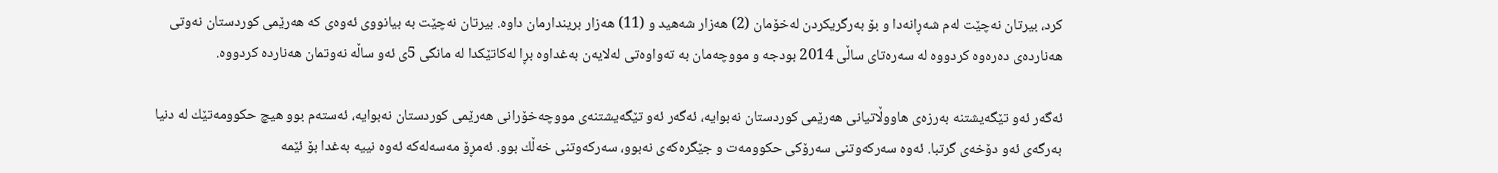كرد، بیرتان نه‌چێت له‌م شه‌ڕانه‌دا و بۆ به‌رگریكردن له‌خۆمان (2) هه‌زار شه‌هید و (11) هه‌زار بریندارمان داوه‌. بیرتان نه‌چێت به ‌بیانووی ئه‌وه‌ی كه‌ هه‌رێمی كوردستان نه‌وتی هه‌نارده‌ی ده‌ره‌وه‌ كردووه‌ له‌ سه‌ره‌تای ساڵی 2014 بودجه‌ و مووچه‌مان به ‌ته‌واوه‌تی له‌لایه‌ن به‌غداوه‌ بڕا له‌كاتێكدا له‌ مانگی 5ی ئه‌و ساڵه‌ نه‌وتمان هه‌نارده‌ كردووه‌.

ئه‌گه‌ر ئه‌و تێگه‌یشتنه‌ به‌رزه‌ی هاووڵاتیانی هه‌رێمی كوردستان نه‌بوایه‌، ئه‌گه‌ر ئه‌و تێگه‌یشتنه‌ی مووچه‌خۆرانی هه‌رێمی كوردستان نه‌بوایه‌، ئه‌سته‌م بوو هیچ حكوومه‌تێك له‌ دنیا به‌رگه‌ی ئه‌و دۆخه‌ی گرتبا. ئه‌وه‌ سه‌ركه‌وتنی سه‌رۆكی حكوومه‌ت و جێگره‌كه‌ی نه‌بوو، سه‌ركه‌وتنی خه‌ڵك بوو. ئه‌مڕۆ مه‌سه‌له‌كه‌ ئه‌وه‌ نییه‌ به‌غدا بۆ ئێمه‌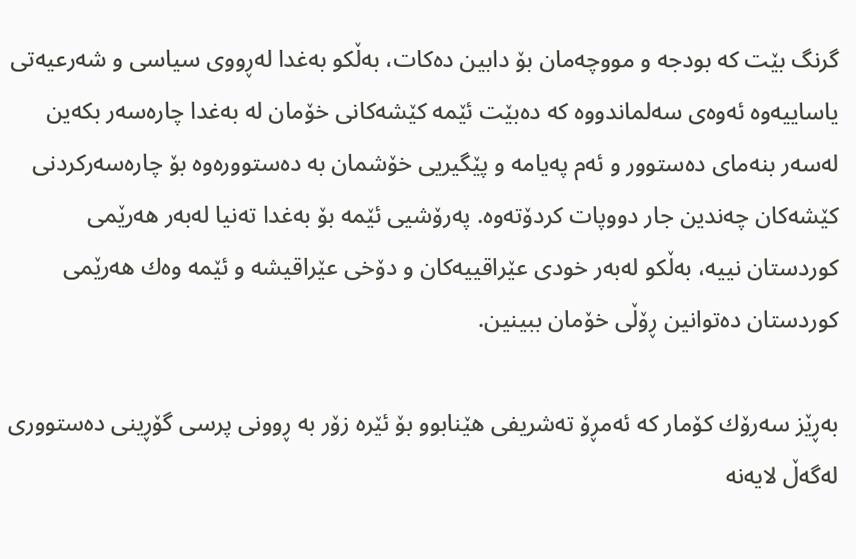گرنگ بێت كه‌ بودجه‌ و مووچه‌مان بۆ دابین ده‌كات، به‌ڵكو به‌غدا له‌ڕووی سیاسی و شه‌رعیه‌تی یاساییه‌وه‌ ئه‌وه‌ی سه‌لماندووه‌ كه‌ ده‌بێت ئێمه‌ كێشه‌كانی خۆمان له‌ به‌غدا چاره‌سه‌ر بكه‌ین له‌سه‌ر بنه‌مای ده‌ستوور و ئه‌م په‌یامه‌ و پێگیریی خۆشمان به‌ ده‌ستووره‌وه‌ بۆ چاره‌سه‌ركردنی كێشه‌كان چه‌ندین جار دووپات كردۆته‌وه‌. په‌رۆشیی ئێمه‌ بۆ به‌غدا ته‌نیا له‌به‌ر هه‌رێمی كوردستان نییه‌، به‌ڵكو له‌به‌ر خودی عێراقییه‌كان و دۆخی عێراقیشه‌ و ئێمه‌ وه‌ك هه‌رێمی كوردستان ده‌توانین ڕۆڵی خۆمان ببینین.

به‌ڕێز سه‌رۆك كۆمار كه‌ ئه‌مڕۆ ته‌شریفی هێنابوو بۆ ئێره زۆر به‌ ڕوونی پرسی گۆڕینی ده‌ستوورى له‌گه‌ڵ لایه‌نه‌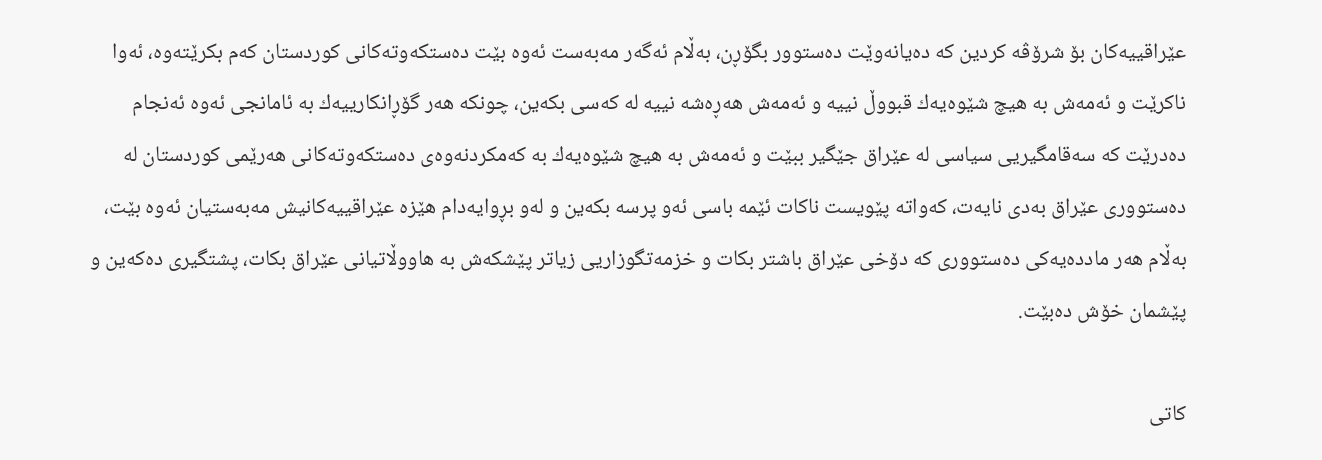عێراقییه‌كان بۆ شرۆڤه‌ كردین كه‌ ده‌یانه‌وێت ده‌ستوور بگۆڕن، به‌ڵام ئه‌گه‌ر مه‌به‌ست ئه‌وه‌ بێت ده‌ستكه‌وته‌كانی كوردستان كه‌م بكرێته‌وه‌، ئه‌وا ناكرێت و ئه‌مه‌ش به‌ هیچ شێوه‌یه‌ك قبووڵ نییه‌ و ئه‌مه‌ش هه‌ڕه‌شه‌ نییه‌ له‌ كه‌سی بكه‌ین، چونكه‌ هه‌ر گۆڕانكارییه‌ك به‌ ئامانجی ئه‌وه‌ ئه‌نجام ده‌درێت كه‌ سه‌قامگیریی سیاسی له‌ عێراق جێگیر ببێت و ئه‌مه‌ش به‌ هیچ شێوه‌یه‌ك به‌ كه‌مكردنه‌وه‌ی ده‌ستكه‌وته‌كانی هه‌رێمی كوردستان له‌ ده‌ستووری عێراق به‌دی نایه‌ت، كه‌واته‌ پێویست ناكات ئێمه‌ باسی ئه‌و پرسه‌ بكه‌ین و له‌و بڕوایه‌دام هێزه‌ عێراقییه‌كانیش مه‌به‌ستیان ئه‌وه‌ بێت، به‌ڵام هه‌ر مادده‌یه‌كی ده‌ستووری كه‌ دۆخی عێراق باشتر بكات و خزمه‌تگوزاریی زیاتر پێشكه‌ش به‌ هاووڵاتیانی عێراق بكات، پشتگیری ده‌كه‌ین و پێشمان خۆش ده‌بێت.

كاتی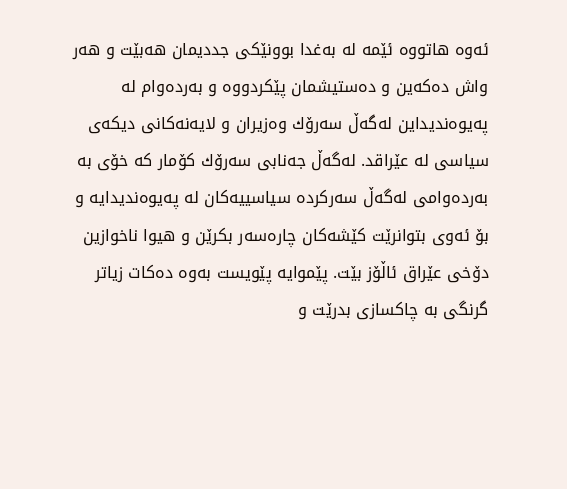ئه‌وه‌ هاتووه‌ ئێمه‌ له‌ به‌غدا بوونێكی جددیمان هه‌بێت و هه‌ر واش ده‌كه‌ین و ده‌ستیشمان پێكردووه‌ و به‌رده‌وام له‌ په‌یوه‌ندیداین له‌گه‌ڵ سه‌رۆك وه‌زیران و لایه‌نه‌كانی دیكه‌ی سیاسی له‌ عێراقد. له‌گه‌ڵ جه‌نابی سه‌رۆك كۆمار كه‌ خۆی به‌ به‌رده‌وامی له‌گه‌ڵ سه‌ركرده‌ سیاسییه‌كان له‌ په‌یوه‌ندیدايه‌ و بۆ ئه‌وی بتوانرێت كێشه‌كان چاره‌سه‌ر بكرێن و هیوا ناخوازین دۆخی عێراق ئاڵۆز بێت. پێموایه‌ پێویست به‌وه‌ ده‌كات زیاتر گرنگی به‌ چاكسازی بدرێت و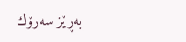به‌ڕێز سه‌رۆك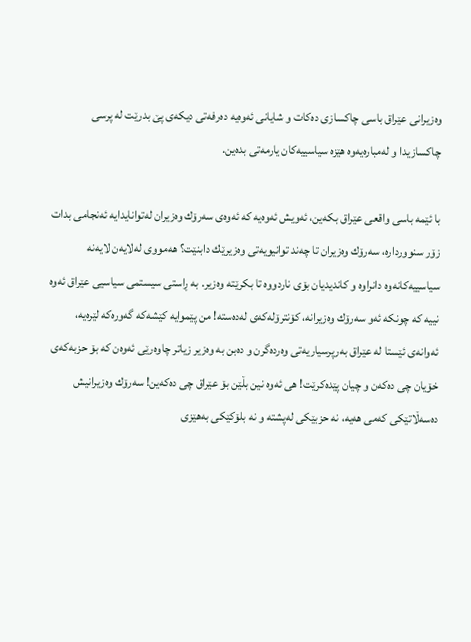وه‌زیرانی عێراق باسی چاكسازی ده‌كات و شايانى ئه‌وه‌یه‌ ده‌رفه‌تی دیكه‌ی پێ بدرێت له‌ پرسی چاكسازیدا و له‌مباره‌یه‌وه‌ هێزه‌ سیاسییه‌كان یارمه‌تی بده‌ین.

با ئێمه‌ باسی واقعی عێراق بكه‌ین، ئه‌ویش ئه‌وه‌یه‌ كه‌ ئه‌وه‌ی سه‌رۆك وه‌زیران له‌توانایدایه‌ ئه‌نجامی بدات زۆر سنوورداره‌، سه‌رۆك وه‌زیران تا چه‌ند توانیویه‌تی وه‌زیرێك دابنێت؟ هه‌مووی له‌لایه‌ن لایه‌نه‌ سیاسییه‌كانه‌وه‌ دانراوه‌ و كاندیدیان بۆی ناردووه‌ تا بكرێته‌ وه‌زیر. به‌ ڕاستی سیستمی سیاسیی عێراق ئه‌وه‌ نییه‌ كه‌ چونكه‌ ئه‌و سه‌رۆك وه‌زیرانه‌، كۆنترۆله‌كه‌ی له‌ده‌سته‌! من پێموایه‌ كێشه‌كه‌ گه‌وره‌كه‌ لێره‌یه‌، ئه‌وانه‌ی ئێستا له‌ عێراق به‌رپرسیاريه‌تی وه‌رده‌گرن و ده‌بن به‌ وه‌زیر زیاتر چاوه‌رێی ئه‌وه‌ن كه‌ بۆ حزبه‌كه‌ی خۆیان چی ده‌كه‌ن و چیان پێده‌كرێت! هی ئه‌وه‌ نین بڵێن بۆ عێراق چی ده‌كه‌ین! سه‌رۆك وه‌زیرانیش ده‌سه‌ڵاتێكی كه‌می هه‌یه‌، نه‌ حزبێكی له‌پشته‌ و نه‌ بلۆكێكی به‌هێزی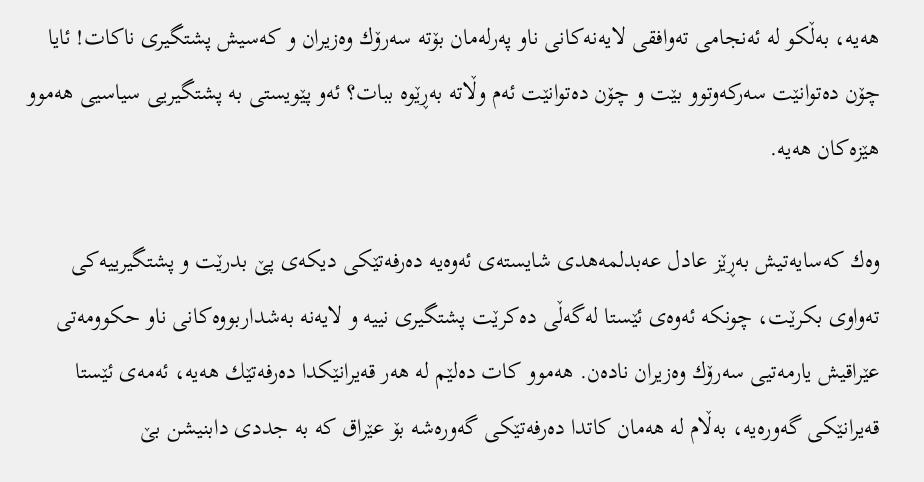هه‌یه‌، به‌ڵكو له‌ ئه‌نجامی ته‌وافقی لایه‌نه‌كانی ناو په‌رله‌مان بۆته‌ سه‌رۆك وه‌زیران و كه‌سیش پشتگیری ناكات! ئایا چۆن ده‌توانێت سه‌ركه‌وتوو بێت و چۆن ده‌توانێت ئه‌م وڵاته‌ به‌ڕێوه‌ ببات؟ ئه‌و پێویستی به‌ پشتگیریی سیاسیی هه‌موو هێزه‌كان هه‌یه‌.

وه‌ك كه‌سایه‌تیش به‌ڕێز عادل عه‌بدلمه‌هدی شایسته‌ی ئه‌وه‌یه‌ ده‌رفه‌تێكی دیكه‌ی پێ بدرێت و پشتگیرییه‌كی ته‌واوی بكرێت، چونكه‌ ئه‌وه‌ی ئێستا له‌گه‌ڵی ده‌كرێت پشتگیری نییه‌ و لایه‌نه‌ به‌شداربووه‌كانی ناو حكوومه‌تی عێراقیش یارمه‌تیی سه‌رۆك وه‌زیران ناده‌ن. هه‌موو كات ده‌لێم له‌ هه‌ر قه‌یرانێكدا ده‌رفه‌تێك هه‌یه‌، ئه‌مه‌ی ئێستا قه‌یرانێكی گه‌وره‌یه‌، به‌ڵام له‌ هه‌مان كاتدا ده‌رفه‌تێكی گه‌وره‌شه‌ بۆ عێراق كه‌ به‌ جددی دابنیشن بێ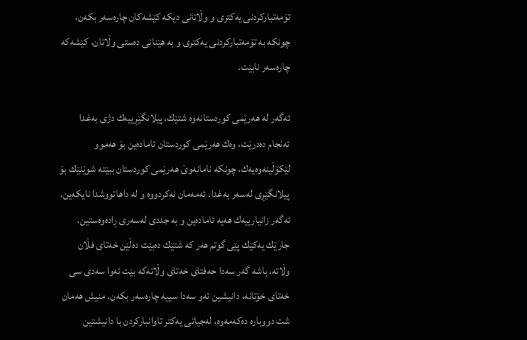تۆمه‌تباركردنی یه‌كتری و وڵاتانی دیكه‌ كێشه‌كان چاره‌سه‌ر بكه‌ن، چونكه‌ به تۆمه‌تباركردنی یه‌كتری و به‌ هێنانی ده‌ستی وڵاتان،‌ كێشه‌كه‌ چاره‌سه‌ر نابێت.

ئه‌گه‌ر له‌ هه‌رێمی كوردستانه‌وه‌ شتێك، پیلانگێڕییه‌ك دژی به‌غدا ئه‌نجام ده‌درێت، وه‌ك هه‌رێمی كوردستان ئاماده‌ین بۆ هه‌موو لێكۆڵینه‌وه‌یه‌ك، چونكه‌ نامانه‌وێ هه‌رێمی كوردستان ببێته‌ شوێنێك بۆ پیلانگێڕی له‌سه‌ر به‌غدا. ئه‌مه‌مان نه‌كردووه‌ و له‌ داهاتووشدا نایكه‌ین. ئه‌گه‌ر زانيارييه‌ك هه‌يه‌ ئاماده‌ين و به‌ جددى له‌سه‌رى ڕاده‌وه‌ستين. جارێك يه‌كێك پێی گوتم هه‌ر كه‌ شتێك ده‌بێت ده‌ڵێن خه‌تای فڵان وڵاته‌، باشه‌ گه‌ر سه‌دا حه‌فتای خه‌تای وڵاته‌كه‌ بێت ئه‌وا سه‌دی سی خه‌تای خۆتانه‌، دانیشين ئه‌و سه‌دا سییه‌ چاره‌سه‌ر بكه‌ن. منیش هه‌مان شت دووباره‌ ده‌كه‌مه‌وه،‌ له‌جیاتی یه‌كتر تاوانباركردن با دانیشتین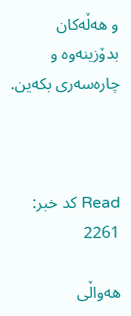و هه‌ڵه‌كان بدۆزینه‌وه‌ و چاره‌سه‌ری بكه‌ین.



Read کد خبر: 2261

هەواڵی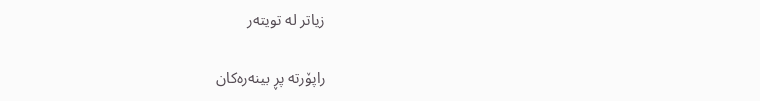زیاتر لە تویتەر

راپۆرتە پڕ بینەرەکان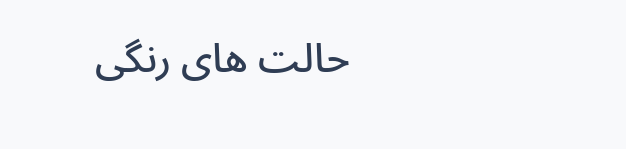حالت های رنگی